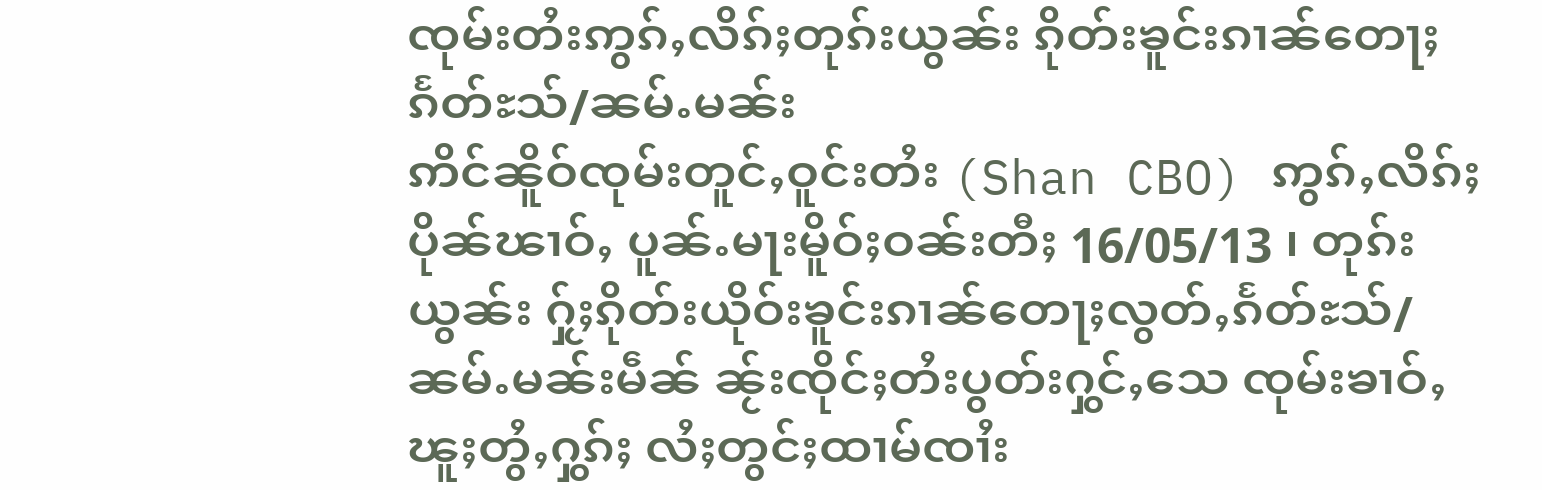ၸုမ်းတႆးဢွၵ်ႇလိၵ်ႈတုၵ်းယွၼ်း ၵိုတ်းၶူင်းၵၢၼ်တေႃႈၵႅတ်ႊသ်/ၼမ်ႉမၼ်း
ဢိင်ၼိူဝ်ၸုမ်းတူင်ႇဝူင်းတႆး (Shan CBO) ဢွၵ်ႇလိၵ်ႈ ပိုၼ်ၽၢဝ်ႇ ပူၼ်ႉမႃးမိူဝ်ႈဝၼ်းတီႈ 16/05/13 ၊ တုၵ်းယွၼ်း ႁႂ်ႈၵိုတ်းယိုဝ်းၶူင်းၵၢၼ်တေႃႈလွတ်ႇၵႅတ်ႊသ်/ၼမ်ႉမၼ်းမဵၼ် ၼႂ်းၸိုင်ႈတႆးပွတ်းႁွင်ႇသေ ၸုမ်းၶၢဝ်ႇၽူႈတွႆႇႁွၵ်ႈ လႆႈတွင်ႈထၢမ်ၸၢႆး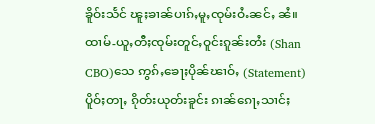ၶိူဝ်းသႅင် ၽူႈၶၢၼ်ပၢၵ်ႇမူႇၸုမ်းဝႆႉၼင်ႇ ၼႆ။
ထၢမ်-ယူႇတီႈၸုမ်းတူင်ႇဝူင်းၵူၼ်းတႆး (Shan CBO)သေ ဢွၵ်ႇၶေႃႈပိုၼ်ၽၢဝ်ႇ (Statement) ပိူဝ်ႈတႃႇ ၵိုတ်းယုတ်းၶူင်း ၵၢၼ်ၵေႃႇသၢင်ႈ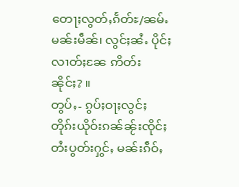တေႃႈလွတ်ႇၵႅတ်ႊ/ၼမ်ႉမၼ်းမဵၼ်၊ လွင်ႈၼႆႉ ပိုင်ႈလၢတ်ႈၼႄ ဢိတ်းၼိုင်ႈ? ။
တွပ်ႇ- ၵွပ်ႈဝႃႈလွင်ႈတိုၵ်းယိုဝ်းၵၼ်ၼႂ်းၸိုင်ႈတႆးပွတ်းႁွင်ႇ မၼ်းၵဵဝ်ႇ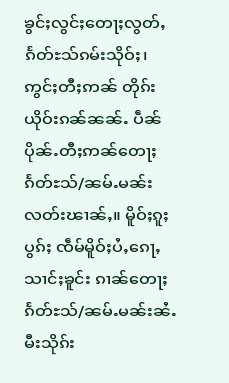ၶွင်ႈလွင်ႈတေႃႈလွတ်ႇၵႅတ်ႊသ်ၵမ်းသိုဝ်ႈ၊ ဢွင်ႈတီႈဢၼ် တိုၵ်းယိုဝ်းၵၼ်ၼၼ်ႉ ပဵၼ်ပိုၼ်ႉတီႈဢၼ်တေႃႈၵႅတ်ႊသ်/ၼမ်ႉမၼ်းလတ်းၽၢၼ်ႇ။ မိူဝ်ႈၵူႈပွၵ်ႈ ၸဵမ်မိူဝ်ႈပႆႇၵေႃႇသၢင်ႈၶူင်း ၵၢၼ်တေႃႈၵႅတ်ႊသ်/ၼမ်ႉမၼ်းၼႆႉ မီးသိုၵ်း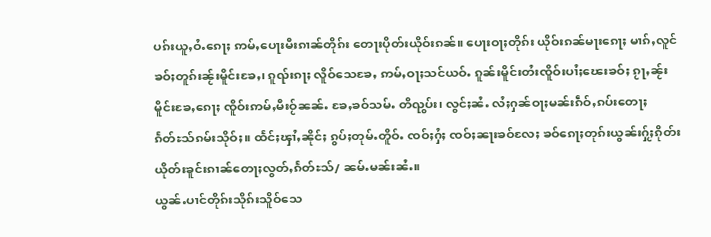ပၵ်းယူႇဝႆႉၵေႃႈ ဢမ်ႇပေႃးမီးၵၢၼ်တိုၵ်း တေႃးပိုတ်းယိုဝ်းၵၼ်။ ပေႃးဝႃႈတိုၵ်း ယိုဝ်းၵၼ်မႃးၵေႃႈ မၢၵ်ႇလူင်ၶဝ်ႈတူၵ်းၼႂ်းမိူင်းၶႄႇ၊ ၵူၺ်းၵႃႈ လိူဝ်သေၶႄႇ ဢမ်ႇဝႃႈသင်ယဝ်ႉ ၵူၼ်းမိူင်းတႆးၸိူဝ်းပၢႆႈၽေးၶဝ်ႈ ၵႂႃႇၼႂ်းမိူင်းၶႄႇၵေႃႈ ၸိူဝ်းဢမ်ႇမီးဝႂ်ၼၼ်ႉ ၶႄႇၶဝ်သမ်ႉ တိၺွပ်း၊ လွင်ႈၼႆႉ လႆႈႁၼ်ဝႃႈမၼ်းၵဵဝ်ႇၵပ်းတေႃႈၵႅတ်ႊသ်ၵမ်းသိုဝ်ႈ။ ထႅင်ႈၾၢႆႇၼိုင်ႈ ၵွပ်ႈတုမ်ႉတိူဝ်ႉ ၸဝ်ႈႁႆႈ ၸဝ်ႈၼႃးၶဝ်လႄႈ ၶဝ်ၵေႃႈတုၵ်းယွၼ်းႁႂ်ႈၵိုတ်းယိုတ်းၶူင်းၵၢၼ်တေႃႈလွတ်ႇၵႅတ်ႊသ်/ ၼမ်ႉမၼ်းၼႆႉ။
ယွၼ်ႉပၢင်တိုၵ်းသိုၵ်းသိူဝ်သေ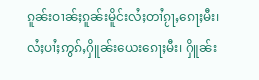ၵူၼ်းဝၢၼ်ႈၵူၼ်းမိူင်းလႆႈတၢႆၵႂႃႇၵေႃႈမီး၊ လႆႈပၢႆႈဢွၵ်ႇႁိူၼ်းယေးၵေႃႈမီး၊ ႁိူၼ်း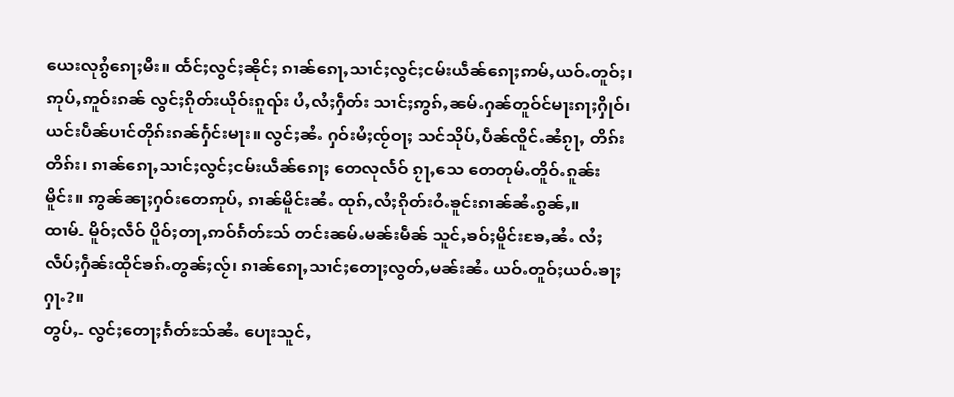ယေးလုၵွႆၵေႃႈမီး။ ထႅင်ႈလွင်ႈၼိုင်ႈ ၵၢၼ်ၵေႃႇသၢင်ႈလွင်ႈငမ်းယဵၼ်ၵေႃႈဢမ်ႇယဝ်ႉတူဝ်ႈ၊ ဢုပ်ႇဢူဝ်းၵၼ် လွင်ႈၵိုတ်းယိုဝ်းၵူၺ်း ပႆႇလႆႈႁဵတ်း သၢင်ႈဢွၵ်ႇၼမ်ႉႁၼ်တူဝ်င်မႃးၵႃႈႁိုဝ်၊ ယင်းပဵၼ်ပၢင်တိုၵ်းၵၼ်ႁႅင်းမႃး။ လွင်ႈၼႆႉ ႁဝ်းမႆႈၸႂ်ဝႃႈ သင်သိုပ်ႇပဵၼ်ၸိူင်ႉၼႆၵႂႃႇ တိၵ်းတိၵ်း၊ ၵၢၼ်ၵေႃႇသၢင်ႈလွင်ႈငမ်းယဵၼ်ၵေႃႈ တေလုလႅဝ် ၵႂႃႇသေ တေတုမ်ႉတိူဝ်ႉၵူၼ်းမိူင်း။ ဢွၼ်ၼႃႈႁဝ်းတေဢုပ်ႇ ၵၢၼ်မိူင်းၼႆႉ ထုၵ်ႇလႆႈၵိုတ်းဝႆႉၶူင်းၵၢၼ်ၼႆႉၵွၼ်ႇ။
ထၢမ်- မိူဝ်ႈလဵဝ် ပိူဝ်ႈတႃႇဢဝ်ၵႅတ်ႊသ် တင်းၼမ်ႉမၼ်းမဵၼ် သူင်ႇၶဝ်ႈမိူင်းၶႄႇၼႆႉ လႆႈလဵပ်ႈႁဵၼ်းထိုင်ၶၵ်ႉတွၼ်ႈလႂ်၊ ၵၢၼ်ၵေႃႇသၢင်ႈတေႃႈလွတ်ႇမၼ်းၼႆႉ ယဝ်ႉတူဝ်ႈယဝ်ႉၶႃႈႁႃႉ?။
တွပ်ႇ- လွင်ႈတေႃႈၵႅတ်ႊသ်ၼႆႉ ပေႃးသူင်ႇ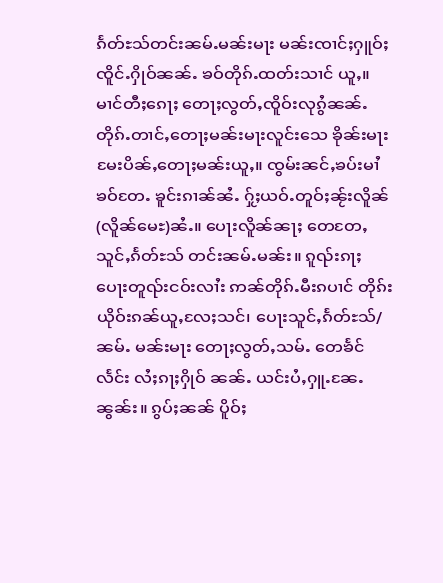ၵႅတ်ႊသ်တင်းၼမ်ႉမၼ်းမႃး မၼ်းၸၢင်ႈႁူဝ်ႈၸိူင်ႉႁိုဝ်ၼၼ်ႉ ၶဝ်တိုၵ်ႉထတ်းသၢင် ယူႇ။ မၢင်တီႈၵေႃႈ တေႃႈလွတ်ႇၸိူဝ်းလုၵွႆၼၼ်ႉ တိုၵ်ႉတၢင်ႇတေႃႈမၼ်းမႃးလူင်းသေ ၶိုၼ်းမႃးမႄးပိၼ်ႇတေႃႈမၼ်းယူႇ။ ၸွမ်းၼင်ႇၶပ်းမၢႆၶဝ်တႄႉ ၶူင်းၵၢၼ်ၼႆႉ ႁႂ်ႈယဝ်ႉတူဝ်ႈၼႂ်းလိူၼ် (လိူၼ်မေႊ)ၼႆႉ။ ပေႃးလိူၼ်ၼႃႈ တေတႄႇသူင်ႇၵႅတ်ႊသ် တင်းၼမ်ႉမၼ်း။ ၵူၺ်းၵႃႈ ပေႃးတူၺ်းငဝ်းလၢႆး ဢၼ်တိုၵ်ႉမီးၵပၢင် တိုၵ်းယိုဝ်းၵၼ်ယူႇလႄႈသင်၊ ပေႃးသူင်ႇၵႅတ်ႊသ်/ၼမ်ႉ မၼ်းမႃး တေႃႈလွတ်ႇသမ်ႉ တေၶႅင်လႅင်း လႆႈၵႃႈႁိုဝ် ၼၼ်ႉ ယင်းပႆႇႁူႉၼႄႉၼွၼ်း။ ၵွပ်ႈၼၼ် ပိူဝ်ႈ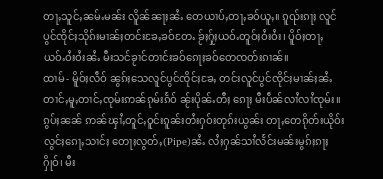တႃႇသူင်ႇၼမ်ႉမၼ်း လိူၼ်ၼႃႈၼႆႉ တေယၢပ်ႇတႃႇၶဝ်ယူႇ။ ၵူၺ်းၵႃႈ လူင်ပွင်ၸိုင်ႈသိုၵ်းမၢၼ်ႈတင်းၶႄႇၶဝ်တႄႉ ၶႂ်ႈႁႂ်ႈယဝ်ႉတူဝ်ႈဝႆးဝႆး၊ ပိူဝ်ႈတႃႇ ယဝ်ႉဝႆးဝႆးၼႆႉ မီးသင်ၶႂၢင်တၢင်းၶဝ်ၵေႃႈၶဝ်တေၸတ်းၵၢၼ်။
ထၢမ်- မိူဝ်ႈလဵဝ် ၼွၵ်ႈသေလူင်ပွင်ၸိုင်ႈၶႄႇ တင်းလူင်ပွင်ၸိုင်ႈမၢၼ်ႈၼႆႉ တၢင်ႇမူႇတၢင်ႇၸုမ်းဢၼ်ၵုမ်းၵႅဝ် ၼႂ်းပိုၼ်ႉတီႈ ၵေႃႈ မီးပဵၼ်လၢႆလၢႆၸုမ်း။ ၵွပ်ႈၼၼ် ဢၼ်ၾၢႆႇတူင်ႇဝူင်းၵူၼ်းတႆးႁဝ်းတုၵ်းယွၼ်း တႃႇတေၵိုတ်းယိုဝ်းလွင်ႈၵေႃႇသၢင်ႈ တေႃႈလွတ်ႇ(Pipe)ၼႆႉ လႆႈႁၼ်သၢႆလႅင်းမၼ်းမွၵ်ႈၵႃႈႁိုဝ်၊ မီး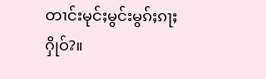တၢင်းမုင်ႈမွင်းမွၵ်ႈၵႃႈႁိုဝ်?။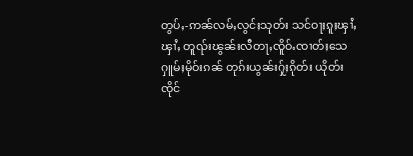တွပ်ႇ-ဢၼ်လမ်ႇလွင်ႈသုတ်း သင်ဝႃႈၵူႈၾၢႆႇၾၢႆႇ တူၺ်းၽွၼ်းလီတႃႇၸိူဝ်ႉၸၢတ်ႈသေႁူမ်ႈမိုဝ်းၵၼ် တုၵ်းယွၼ်းႁႂ်ႈၵိုတ်း ယိုတ်းၸိုင်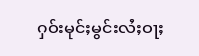ႁဝ်းမုင်ႈမွင်းလႆႈဝႃႈ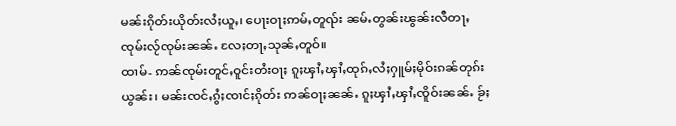မၼ်းၵိုတ်းယိုတ်းလႆႈယူႇ၊ ပေႃးဝႃႈဢမ်ႇတူၺ်း ၼမ်ႉတွၼ်းၽွၼ်းလီတႃႇၸုမ်းလႂ်ၸုမ်းၼၼ်ႉ လႄႈတႃႇသုၼ်ႇတူဝ်။
ထၢမ်- ဢၼ်ၸုမ်းတူင်ႇဝူင်းတႆးဝႃႈ ၵူႈၾၢႆႇၾၢႆႇထုၵ်ႇလႆႈႁူမ်ႈမိုဝ်းၵၼ်တုၵ်းယွၼ်း၊ မၼ်းၸင်ႇၵွႆႈၸၢင်ႈၵိုတ်း ဢၼ်ဝႃႈၼၼ်ႉ ၵူႈၾၢႆႇၾၢႆႇၸိူဝ်းၼၼ်ႉ ၶႂ်ႈ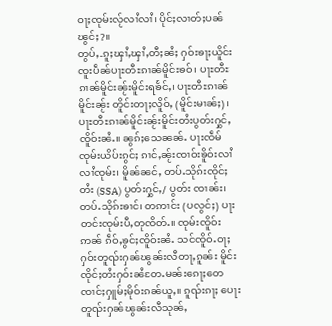ဝႃႈၸုမ်းလႂ်လၢႆလၢႆ၊ ပိုင်ႈလၢတ်ႈပၼ်ၽွင်ႈ?။
တွပ်ႇ-ၵူႈၾၢႆႇၾၢႆႇတီႈၼႆႈ ႁဝ်းၶႃႈယိူင်းၸူးပဵၼ်ပႃႊတီႊၵၢၼ်မိူင်းၶဝ်၊ ပႃႊတီႊၵၢၼ်မိူင်းၼႂ်းမိူင်းရၶႅင်ႇ၊ ပႃႊတီႊၵၢၼ်မိူင်းၼႂ်း တိူင်းတႃႈလိူဝ်ႇ (မိူင်းမၢၼ်ႈ)၊ ပႃႊတီႊၵၢၼ်မိူင်းၼႂ်းမိူင်းတႆးပွတ်းႁွင်ႇၸိူဝ်းၼႆႉ။ ၼွၵ်ႈသေၼၼ်ႉ ပႃးၸဵမ်ၸုမ်းယိပ်းၵွင်ႈ ၵၢင်ႇၼႂ်းၸၢဝ်းၶိူဝ်းလၢႆလၢႆၸုမ်း၊ မိူၼ်ၼင်ႇ တပ်ႉသိုၵ်းၸိုင်ႈတႆး (SSA) ပွတ်းႁွင်ႇ/ ပွတ်း ၸၢၼ်း၊ တပ်ႉသိုၵ်းၶၢင်၊ တဢၢင်း (ပလွင်ႈ) ပႃးတင်းၸုမ်းပီႇတုၸိတ်ႉ။ ၸုမ်းၸိူဝ်းဢၼ် ၵဵဝ်ႇၶွင်ႈၸိူဝ်းၼႆႉ သင်ၸိူဝ်ႉဝႃႈႁဝ်းတူၺ်းႁၼ်ၽွၼ်းလီတႃႇၵူၼ်း မိူင်းၸိုင်ႈတႆးႁဝ်းၼႆတႄႉမၼ်းၵေႃႈတေၸၢင်ႈႁူမ်ႈမိုဝ်းၵၼ်ယူႇ။ ၵူၺ်းၵႃႈ ပေႃးတူၺ်းႁၼ်ၽွၼ်းလီသုၼ်ႇ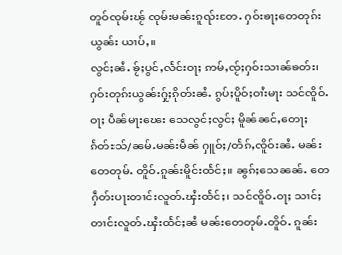တူဝ်ၸုမ်းၽႂ် ၸုမ်းမၼ်းၵူၺ်းတႄႉ ႁဝ်းၶႃႈတေတုၵ်းယွၼ်း ယၢပ်ႇ။
လွင်ႈၼႆႉ ၶႂ်ႈပွင်ႇလႅင်းဝႃႈ ဢမ်ႇၸႂ်ႈႁဝ်းသၢၼ်ၶတ်း၊ ႁဝ်းတုၵ်းယွၼ်းႁႂ်ႈၵိုတ်းၼႆႉ ၵွပ်ႈပိူဝ်ႈဝၢႆးမႃး သင်ၸိူဝ်ႉဝႃႈ ပဵၼ်မႃးၽေး သေလွင်ႈလွင်ႈ မိူၼ်ၼင်ႇတေႃႈၵႅတ်ႊသ်/ၼမ်ႉမၼ်းမဵၼ် ႁူဝ်ႈ/တႅၵ်ႇၸိူဝ်းၼႆႉ မၼ်းတေတုမ်ႉ တိူဝ်ႉၵူၼ်းမိူင်းထႅင်ႈ။ ၼွၵ်ႈသေၼၼ်ႉ တေႁဵတ်းပႃးတၢင်းလူတ်ႉၾႆးထႅင်ႈ၊ သင်ၸိူဝ်ႉဝႃႈ သၢင်ႈတၢင်းလူတ်ႉၾႆးထႅင်ႈၼႆ မၼ်းတေတုမ်ႉတိူဝ်ႉ ၵူၼ်း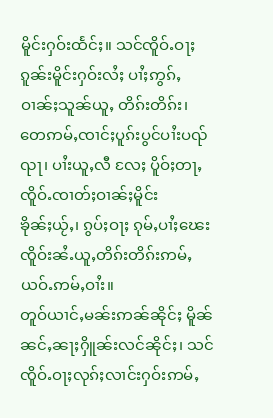မိူင်းႁဝ်းထႅင်ႈ။ သင်ၸိူဝ်ႉဝႃႈၵူၼ်းမိူင်းႁဝ်းလႆႈ ပၢႆႈဢွၵ်ႇဝၢၼ်ႈသူၼ်ယူႇ တိၵ်းတိၵ်း၊ တေဢမ်ႇၸၢင်ႈပူၵ်းပွင်ပၢႆးပၺ်ၺႃ၊ ပၢႆးယူႇလီ လႄႈ ပိူဝ်ႈတႃႇၸိူဝ်ႉၸၢတ်ႈဝၢၼ်ႈမိူင်းၶိုၼ်ႈယႂ်ႇ၊ ၵွပ်ႈဝႃႈ ၵုမ်ႇပၢႆႈၽေးၸိူဝ်းၼႆႉယူႇတိၵ်းတိၵ်းဢမ်ႇယဝ်ႉဢမ်ႇဝၢႆး။
တူဝ်ယၢင်ႇမၼ်းဢၼ်ၼိုင်ႈ မိူၼ်ၼင်ႇၼႃႈႁိူၼ်းလင်ၼိုင်ႈ၊ သင်ၸိူဝ်ႉဝႃႈလုၵ်ႈလၢင်းႁဝ်းဢမ်ႇ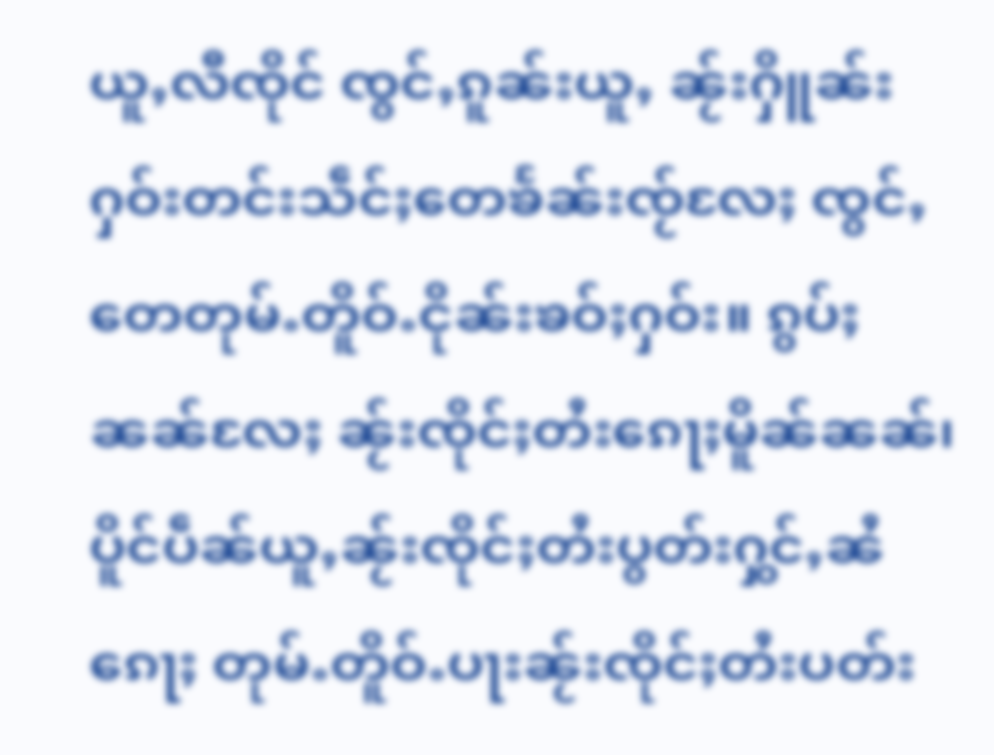ယူႇလီၸိုင် ၸွင်ႇၵူၼ်းယူႇ ၼႂ်းႁိူၼ်းႁဝ်းတင်းသဵင်ႈတေၶႅၼ်းၸႂ်လႄႈ ၸွင်ႇတေတုမ်ႉတိူဝ်ႉငိုၼ်းၶဝ်ႈႁဝ်း။ ၵွပ်ႈၼၼ်လႄႈ ၼႂ်းၸိုင်ႈတႆးၵေႃႈမိူၼ်ၼၼ်၊ ပိူင်ပဵၼ်ယူႇၼႂ်းၸိုင်ႈတႆးပွတ်းႁွင်ႇၼႆၵေႃႈ တုမ်ႉတိူဝ်ႉပႃးၼႂ်းၸိုင်ႈတႆးပတ်း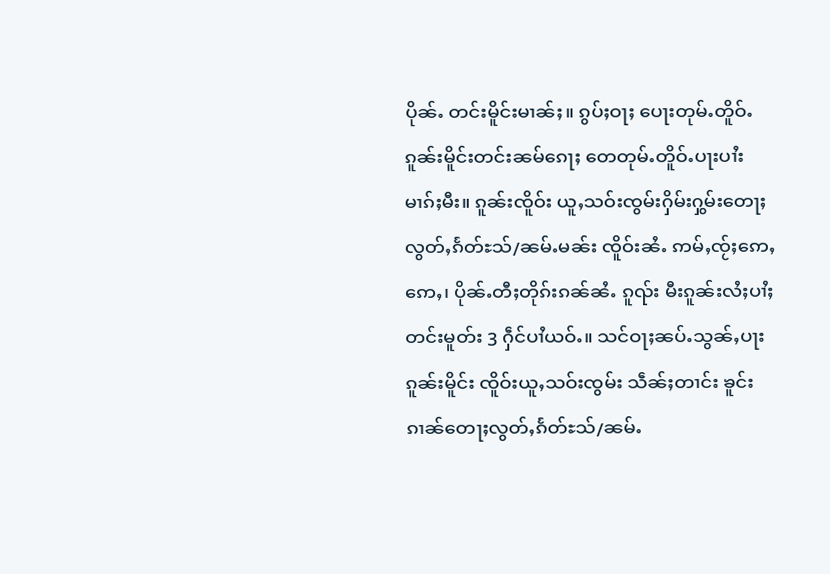ပိုၼ်ႉ တင်းမိူင်းမၢၼ်ႈ။ ၵွပ်ႈဝႃႈ ပေႃးတုမ်ႉတိူဝ်ႉ ၵူၼ်းမိူင်းတင်းၼမ်ၵေႃႈ တေတုမ်ႉတိူဝ်ႉပႃးပၢႆးမၢၵ်ႈမီး။ ၵူၼ်းၸိူဝ်း ယူႇသဝ်းၸွမ်းႁိမ်းႁွမ်းတေႃႈလွတ်ႇၵႅတ်ႊသ်/ၼမ်ႉမၼ်း ၸိူဝ်းၼႆႉ ဢမ်ႇၸႂ်ႈဢေႇဢေႇ၊ ပိုၼ်ႉတီႈတိုၵ်းၵၼ်ၼႆႉ ၵူၺ်း မီးၵူၼ်းလႆႈပၢႆႈတင်းမူတ်း 3 ႁဵင်ပၢႆယဝ်ႉ။ သင်ဝႃႈၼပ်ႉသွၼ်ႇပႃး ၵူၼ်းမိူင်း ၸိူဝ်းယူႇသဝ်းၸွမ်း သဵၼ်ႈတၢင်း ၶူင်းၵၢၼ်တေႃႈလွတ်ႇၵႅတ်ႊသ်/ၼမ်ႉ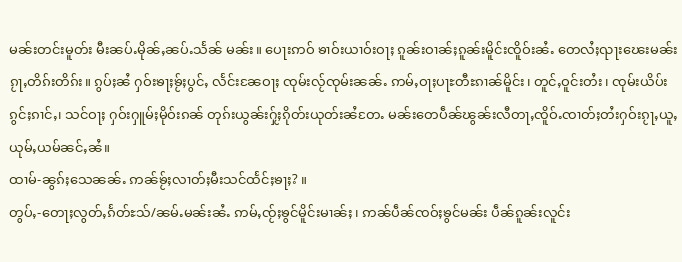မၼ်းတင်းမူတ်း မီးၼပ်ႉမိုၼ်ႇၼပ်ႉသႅၼ် မၼ်း။ ပေႃးဢဝ် ၶၢဝ်းယၢဝ်းဝႃႈ ၵူၼ်းဝၢၼ်ႈၵူၼ်းမိူင်းၸိူဝ်းၼႆႉ တေလႆႈၺႃးၽေးမၼ်းၵႂႃႇတိၵ်းတိၵ်း။ ၵွပ်ႈၼႆ ႁဝ်းၶႃႈၶႂ်ႈပွင်ႇ လႅင်းၼႄဝႃႈ ၸုမ်းလႂ်ၸုမ်းၼၼ်ႉ ဢမ်ႇဝႃႈပႃႊတီႊၵၢၼ်မိူင်း၊ တူင်ႇဝူင်းတႆး၊ ၸုမ်းယိပ်းၵွင်ႈၵၢင်ႇ၊ သင်ဝႃႈ ႁဝ်းႁူမ်ႈမိုဝ်းၵၼ် တုၵ်းယွၼ်းႁႂ်ႈၵိုတ်းယုတ်းၼႆတႄႉ မၼ်းတေပဵၼ်ၽွၼ်းလီတႃႇၸိူဝ်ႉၸၢတ်ႈတႆးႁဝ်းၵႂႃႇယူႇ ယုမ်ႇယမ်ၼင်ႇၼႆ။
ထၢမ်-ၼွၵ်ႈသေၼၼ်ႉ ဢၼ်ၶႂ်ႈလၢတ်ႈမီးသင်ထႅင်ႈၶႃႈ? ။
တွပ်ႇ-တေႃႈလွတ်ႇၵႅတ်ႊသ်/ၼမ်ႉမၼ်းၼႆႉ ဢမ်ႇၸႂ်ႈၶွင်မိူင်းမၢၼ်ႈ၊ ဢၼ်ပဵၼ်ၸဝ်ႈၶွင်မၼ်း ပဵၼ်ၵူၼ်းလူင်း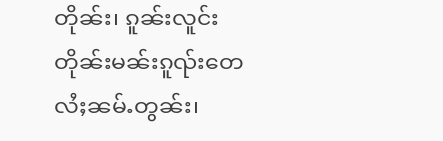တိုၼ်း၊ ၵူၼ်းလူင်းတိုၼ်းမၼ်းၵူၺ်းတေလႆႈၼမ်ႉတွၼ်း၊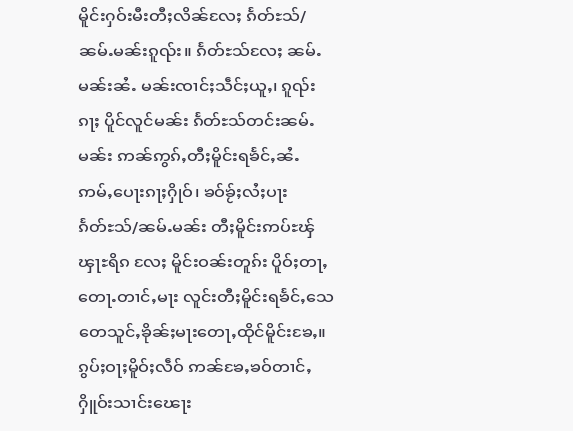မိူင်းႁဝ်းမီးတီႈလိၼ်လႄႈ ၵႅတ်ႊသ်/ၼမ်ႉမၼ်းၵူၺ်း။ ၵႅတ်ႊသ်လႄႈ ၼမ်ႉမၼ်းၼႆႉ မၼ်းၸၢင်ႈသဵင်ႈယူႇ၊ ၵူၺ်းၵႃႈ ပိူင်လူင်မၼ်း ၵႅတ်ႊသ်တင်းၼမ်ႉမၼ်း ဢၼ်ဢွၵ်ႇတီႈမိူင်းရၶႅင်ႇၼႆႉ ဢမ်ႇပေႃးၵႃႈႁိုဝ်၊ ၶဝ်ၶႂ်ႈလႆႈပႃးၵႅတ်ႊသ်/ၼမ်ႉမၼ်း တီႈမိူင်းဢပ်ႊၾ်ၾႃႊရိၵ လႄႈ မိူင်းဝၼ်းတူၵ်း ပိူဝ်ႈတႃႇတေႃႉတၢင်ႇမႃး လူင်းတီႈမိူင်းရၶႅင်ႇသေ တေသူင်ႇၶိုၼ်ႈမႃးတေႃႇထိုင်မိူင်းၶႄႇ။ ၵွပ်ႈဝႃႈမိူဝ်ႈလဵဝ် ဢၼ်ၶႄႇၶဝ်တၢင်ႇႁိူဝ်းသၢင်းၽေႃး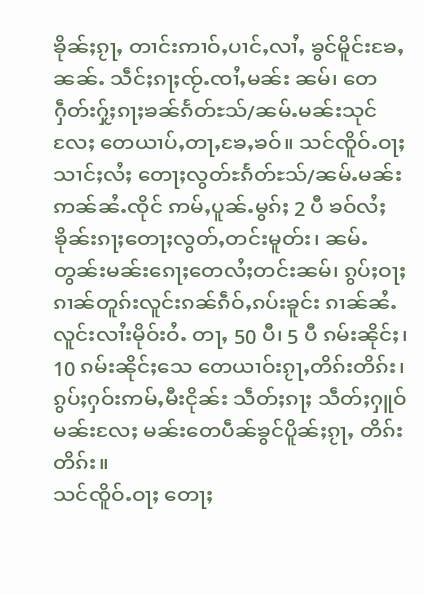ၶိုၼ်ႈၵႂႃႇ တၢင်းဢၢဝ်ႇပၢင်ႇလၢႆႇ ၶွင်မိူင်းၶႄႇၼၼ်ႉ သဵင်ႈၵႃႈၸႂ်ႉၸၢႆႇမၼ်း ၼမ်၊ တေႁဵတ်းႁႂ်ႈၵႃႈၶၼ်ၵႅတ်ႊသ်/ၼမ်ႉမၼ်းသုင်လႄႈ တေယၢပ်ႇတႃႇၶႄႇၶဝ်။ သင်ၸိူဝ်ႉဝႃႈ သၢင်ႈလႆႈ တေႃႈလွတ်ႊၵႅတ်ႊသ်/ၼမ်ႉမၼ်းဢၼ်ၼႆႉၸိုင် ဢမ်ႇပူၼ်ႉမွၵ်ႈ 2 ပီ ၶဝ်လႆႈၶိုၼ်းၵႃႈတေႃႈလွတ်ႇတင်းမူတ်း၊ ၼမ်ႉတွၼ်းမၼ်းၵေႃႈတေလႆႈတင်းၼမ်၊ ၵွပ်ႈဝႃႈ ၵၢၼ်တူၵ်းလူင်းၵၼ်ၵဵဝ်ႇၵပ်းၶူင်း ၵၢၼ်ၼႆႉ လူင်းလၢႆးမိုဝ်းဝႆႉ တႃႇ 50 ပီ၊ 5 ပီ ၵမ်းၼိုင်ႈ၊ 10 ၵမ်းၼိုင်ႈသေ တေယၢဝ်းၵႂႃႇတိၵ်းတိၵ်း၊ ၵွပ်ႈႁဝ်းဢမ်ႇမီးငိုၼ်း သဵတ်ႈၵႃႈ သဵတ်ႈႁူဝ်မၼ်းလႄႈ မၼ်းတေပဵၼ်ၶွင်ပိူၼ်ႈၵႂႃႇ တိၵ်းတိၵ်း။
သင်ၸိူဝ်ႉဝႃႈ တေႃႈ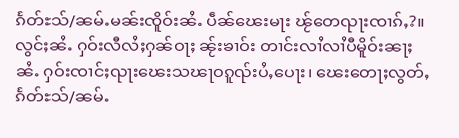ၵႅတ်ႊသ်/ၼမ်ႉမၼ်းၸိူဝ်းၼႆႉ ပဵၼ်ၽေးမႃး ၽႂ်တေၺႃးၸၢၵ်ႇ?။ လွင်ႈၼႆႉ ႁဝ်းလီလႆႈႁၼ်ဝႃႈ ၼႂ်းၶၢဝ်း တၢင်းလၢႆလၢႆပီမိူဝ်းၼႃႈၼႆႉ ႁဝ်းၸၢင်ႈၺႃးၽေးသၽႃဝၵူၺ်းပႆႇပေႃး၊ ၽေးတေႃႈလွတ်ႇ ၵႅတ်ႊသ်/ၼမ်ႉ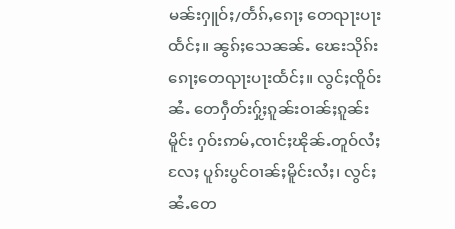မၼ်းႁူဝ်ႈ/တႅၵ်ႇၵေႃႈ တေၺႃးပႃးထႅင်ႈ။ ၼွၵ်ႈသေၼၼ်ႉ ၽေးသိုၵ်းၵေႃႈတေၺႃးပႃးထႅင်ႈ။ လွင်ႈၸိူဝ်းၼႆႉ တေႁဵတ်းႁႂ်ႈၵူၼ်းဝၢၼ်ႈၵူၼ်းမိူင်း ႁဝ်းဢမ်ႇၸၢင်ႈၽိုၼ်ႉတူဝ်လႆႈလႄႈ ပူၵ်းပွင်ဝၢၼ်ႈမိူင်းလႆႈ၊ လွင်ႈၼႆႉတေ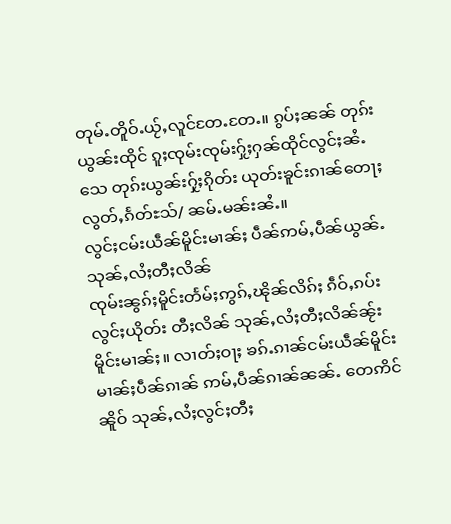တုမ်ႉတိူဝ်ႉယႂ်ႇလူင်တႄႉတႄႉ။ ၵွပ်ႈၼၼ် တုၵ်းယွၼ်းထိုင် ၵူႈၸုမ်းၸုမ်းႁႂ်ႈႁၼ်ထိုင်လွင်ႈၼႆႉသေ တုၵ်းယွၼ်းႁႂ်ႈၵိုတ်း ယုတ်းၶူင်းၵၢၼ်တေႃႈလွတ်ႇၵႅတ်ႊသ်/ ၼမ်ႉမၼ်းၼႆႉ။
လွင်ႈငမ်းယဵၼ်မိူင်းမၢၼ်ႈ ပဵၼ်ဢမ်ႇပဵၼ်ယွၼ်ႉသုၼ်ႇလႆႈတီႈလိၼ်
ၸုမ်းၼွၵ်ႈမိူင်းတႅမ်ႈဢွၵ်ႇၽိုၼ်လိၵ်ႈ ၵဵဝ်ႇၵပ်းလွင်ႈယိုတ်း တီႈလိၼ် သုၼ်ႇလႆႈတီႈလိၼ်ၼႂ်း မိူင်းမၢၼ်ႈ။ လၢတ်ႈဝႃႈ ၶၵ်ႉၵၢၼ်ငမ်းယဵၼ်မိူင်းမၢၼ်ႈပဵၼ်ၵၢၼ် ဢမ်ႇပဵၼ်ၵၢၼ်ၼၼ်ႉ တေဢိင်ၼိူဝ် သုၼ်ႇလႆႈလွင်ႈတီႈ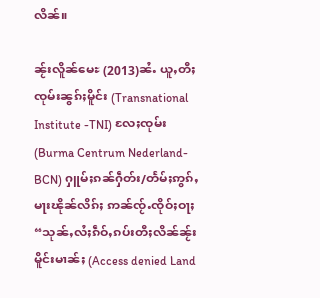လိၼ်။

ၼႂ်းလိူၼ်မေႊ (2013)ၼႆႉ ယူႇတီႈၸုမ်းၼွၵ်ႈမိူင်း (Transnational Institute -TNI) လႄႈၸုမ်း (Burma Centrum Nederland-BCN) ႁူမ်ႈၵၼ်ႁဵတ်း/တႅမ်ႈဢွၵ်ႇမႃးၽိုၼ်လိၵ်ႈ ဢၼ်ၸႂ်ႉၸိုဝ်ႈဝႃႈ “သုၼ်ႇလႆႈၵဵဝ်ႇၵပ်းတီႈလိၼ်ၼႂ်းမိူင်းမၢၼ်ႈ (Access denied Land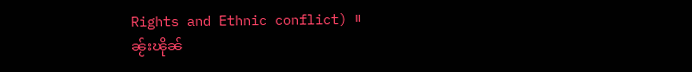Rights and Ethnic conflict) ။
ၼႂ်းၽိုၼ်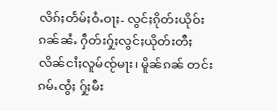လိၵ်ႈတႅမ်ႈဝႆႉဝႃႈ- လွင်ႈၵိုတ်းယိုဝ်းၵၼ်ၼႆႉ ႁဵတ်းႁႂ်ႈလွင်ႈယိုတ်းတီႈလိၼ်ငၢႆႈလူမ်ၸႂ်မႃး၊ မိူၼ်ၵၼ် တင်းၵမ်ႉၸွႆႈ ႁႂ်ႈမီး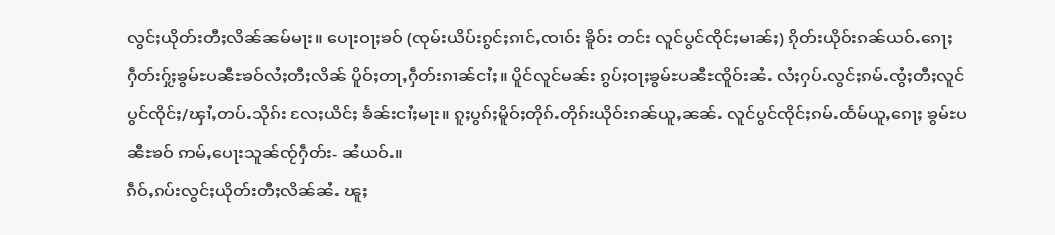လွင်ႈယိုတ်းတီႈလိၼ်ၼမ်မႃး။ ပေႃးဝႃႈၶဝ် (ၸုမ်းယိပ်းၵွင်ႈၵၢင်ႇၸၢဝ်း ၶိူဝ်း တင်း လူင်ပွင်ၸိုင်ႈမၢၼ်ႈ) ၵိုတ်းယိုဝ်းၵၼ်ယဝ်ႉၵေႃႈ ႁဵတ်းႁႂ်ႈၶွမ်ႊပၼီႊၶဝ်လႆႈတီႈလိၼ် ပိူဝ်ႈတႃႇႁဵတ်းၵၢၼ်ငၢႆႈ။ ပိူင်လူင်မၼ်း ၵွပ်ႈဝႃႈၶွမ်ႊပၼီႊၸိူဝ်းၼႆႉ လႆႈႁပ်ႉလွင်ႈၵမ်ႉၸွႆႈတီႈလူင် ပွင်ၸိုင်ႈ/ၾၢႆႇတပ်ႉသိုၵ်း လႄႈယိင်ႈ ၶႅၼ်းငၢႆႈမႃး။ ၵူႈပွၵ်ႈမိူဝ်ႈတိုၵ်ႉတိုၵ်းယိုဝ်းၵၼ်ယူႇၼၼ်ႉ လူင်ပွင်ၸိုင်ႈၵမ်ႉထႅမ်ယူႇၵေႃႈ ၶွမ်ႊပၼီႊၶဝ် ဢမ်ႇပေႃးသူၼ်ၸႂ်ႁဵတ်း- ၼႆယဝ်ႉ။
ၵဵဝ်ႇၵပ်းလွင်ႈယိုတ်းတီႈလိၼ်ၼႆႉ ၽူႈ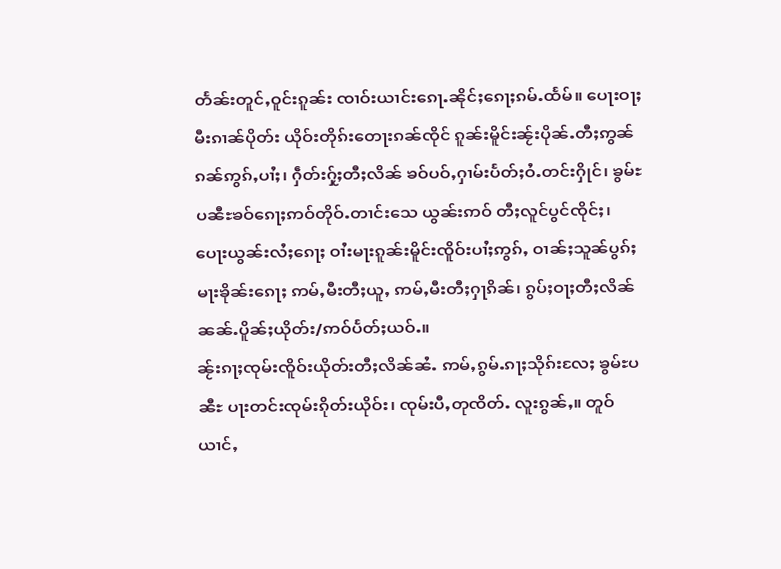တႅၼ်းတူင်ႇဝူင်းၵူၼ်း ၸၢဝ်းယၢင်းၵေႃႉၼိုင်ႈၵေႃႈၵမ်ႉထႅမ်။ ပေႃးဝႃႈမီးၵၢၼ်ပိုတ်း ယိုဝ်းတိုၵ်းတေႃးၵၼ်ၸိုင် ၵူၼ်းမိူင်းၼႂ်းပိုၼ်ႉတီႈဢွၼ်ၵၼ်ဢွၵ်ႇပၢႆႈ၊ ႁဵတ်းႁႂ်ႈတီႈလိၼ် ၶဝ်ပဝ်ႇႁၢမ်းပႅတ်ႈဝႆႉတင်းႁိုင်၊ ၶွမ်ႊပၼီႊၶဝ်ၵေႃႈဢဝ်တိုဝ်ႉတၢင်းသေ ယွၼ်းဢဝ် တီႈလူင်ပွင်ၸိုင်ႈ၊ ပေႃးယွၼ်းလႆႈၵေႃႈ ဝၢႆးမႃးၵူၼ်းမိူင်းၸိူဝ်းပၢႆႈဢွၵ်ႇ ဝၢၼ်ႈသူၼ်ပွၵ်ႈမႃးၶိုၼ်းၵေႃႈ ဢမ်ႇမီးတီႈယူႇ ဢမ်ႇမီးတီႈႁႃၵိၼ်၊ ၵွပ်ႈဝႃႈတီႈလိၼ်ၼၼ်ႉပိူၼ်ႈယိုတ်း/ဢဝ်ပႅတ်ႈယဝ်ႉ။
ၼႂ်းၵႃႈၸုမ်းၸိူဝ်းယိုတ်းတီႈလိၼ်ၼႆႉ ဢမ်ႇၵွမ်ႉၵႃႈသိုၵ်းလႄႈ ၶွမ်ႊပၼီႊ ပႃးတင်းၸုမ်းၵိုတ်းယိုဝ်း၊ ၸုမ်းပီႇတုၸိတ်ႉ လူးၵွၼ်ႇ။ တူဝ်ယၢင်ႇ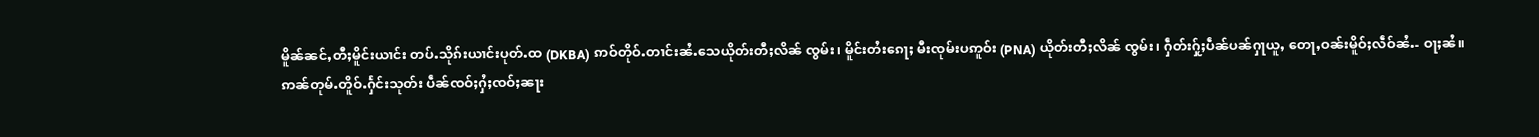မိူၼ်ၼင်ႇတီႈမိူင်းယၢင်း တပ်ႉသိုၵ်းယၢင်းပုတ်ႉထ (DKBA) ဢဝ်တိုဝ်ႉတၢင်းၼႆႉသေယိုတ်းတီႈလိၼ် ၸွမ်း၊ မိူင်းတႆးၵေႃႈ မီးၸုမ်းပဢူဝ်း (PNA) ယိုတ်းတီႈလိၼ် ၸွမ်း၊ ႁဵတ်းႁႂ်ႈပဵၼ်ပၼ်ႁႃယူႇ တေႃႇဝၼ်းမိူဝ်ႈလဵဝ်ၼႆႉ- ဝႃႈၼႆ။
ဢၼ်တုမ်ႉတိူဝ်ႉႁႅင်းသုတ်း ပဵၼ်ၸဝ်ႈႁႆႈၸဝ်ႈၼႃး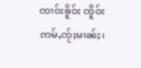ၸၢဝ်းၶိူဝ်း ၸိူဝ်းဢမ်ႇၸႂ်ႈမၢၼ်ႈ၊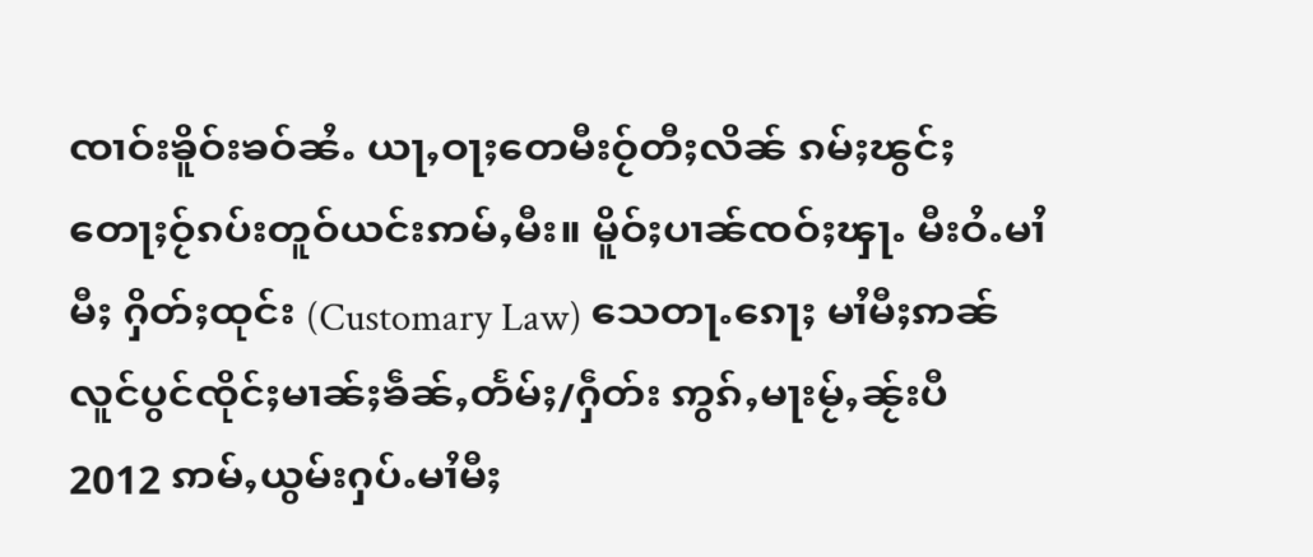ၸၢဝ်းၶိူဝ်းၶဝ်ၼႆႉ ယႃႇဝႃႈတေမီးဝႂ်တီႈလိၼ် ၵမ်ႈၽွင်ႈတေႃႈဝႂ်ၵပ်းတူဝ်ယင်းဢမ်ႇမီး။ မိူဝ်ႈပၢၼ်ၸဝ်ႈၾႃႉ မီးဝႆႉမၢႆမီႈ ႁိတ်ႈထုင်း (Customary Law) သေတႃႉၵေႃႈ မၢႆမီႈဢၼ်လူင်ပွင်ၸိုင်ႈမၢၼ်ႈၶဵၼ်ႇတႅမ်ႈ/ႁဵတ်း ဢွၵ်ႇမႃးမႂ်ႇၼႂ်းပီ 2012 ဢမ်ႇယွမ်းႁပ်ႉမၢႆမီႈ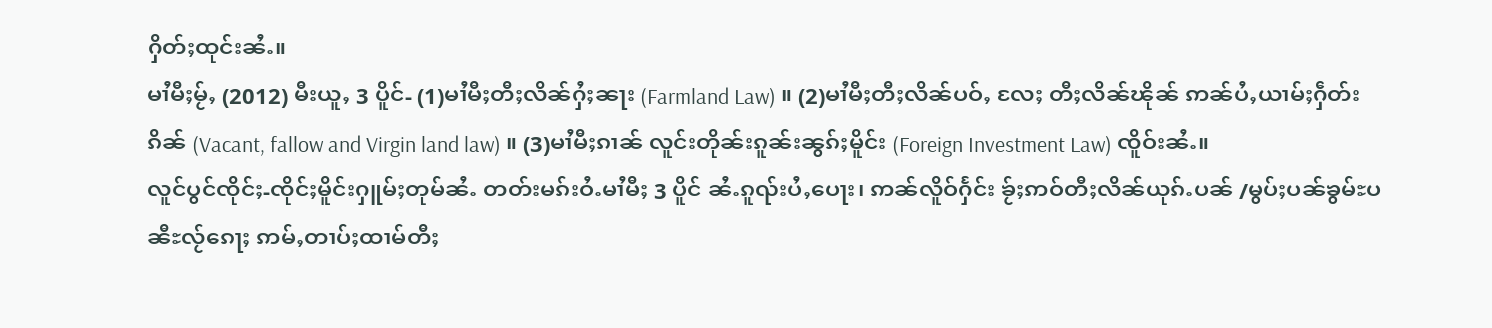ႁိတ်ႈထုင်းၼႆႉ။
မၢႆမီႈမႂ်ႇ (2012) မီးယူႇ 3 ပိူင်- (1)မၢႆမီႈတီႈလိၼ်ႁႆႈၼႃး (Farmland Law) ။ (2)မၢႆမီႈတီႈလိၼ်ပဝ်ႇ လႄႈ တီႈလိၼ်ၽိုၼ် ဢၼ်ပႆႇယၢမ်ႈႁဵတ်းၵိၼ် (Vacant, fallow and Virgin land law) ။ (3)မၢႆမီႈၵၢၼ် လူင်းတိုၼ်းၵူၼ်းၼွၵ်ႈမိူင်း (Foreign Investment Law) ၸိူဝ်းၼႆႉ။
လူင်ပွင်ၸိုင်ႈ-ၸိုင်ႈမိူင်းႁူမ်ႈတုမ်ၼႆႉ တတ်းမၵ်းဝႆႉမၢႆမီႈ 3 ပိူင် ၼႆႉၵူၺ်းပႆႇပေႃး၊ ဢၼ်လိူဝ်ႁႅင်း ၶႂ်ႈဢဝ်တီႈလိၼ်ယုၵ်ႉပၼ် /မွပ်ႈပၼ်ၶွမ်ႊပၼီႊလႂ်ၵေႃႈ ဢမ်ႇတၢပ်ႈထၢမ်တီႈ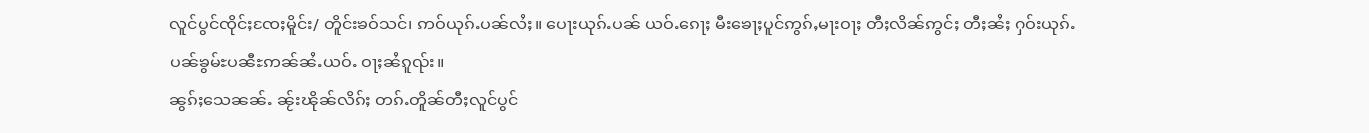လူင်ပွင်ၸိုင်ႈၸႄႈမိူင်း/ တိူင်းၶဝ်သင်၊ ဢဝ်ယုၵ်ႉပၼ်လႆႈ။ ပေႃးယုၵ်ႉပၼ် ယဝ်ႉၵေႃႈ မီးၶေႃႈပူင်ဢွၵ်ႇမႃးဝႃႈ တီႈလိၼ်ဢွင်ႈ တီႈၼႆႈ ႁဝ်းယုၵ်ႉပၼ်ၶွမ်ႊပၼီႊဢၼ်ၼႆႉယဝ်ႉ ဝႃႈၼႆၵူၺ်း။
ၼွၵ်ႈသေၼၼ်ႉ ၼႂ်းၽိုၼ်လိၵ်ႈ တၵ်ႉတိူၼ်တီႈလူင်ပွင်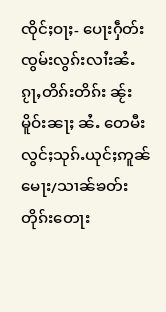ၸိုင်ႈဝႃႈ- ပေႃးႁဵတ်းၸွမ်းလွၵ်းလၢႆးၼႆႉ ၵႂႃႇတိၵ်းတိၵ်း ၼႂ်းမိူဝ်းၼႃႈ ၼႆႉ တေမီးလွင်ႈသုၵ်ႉယုင်ႈဢူၼ်မေႃး/သၢၼ်ၶတ်းတိုၵ်းတေႃး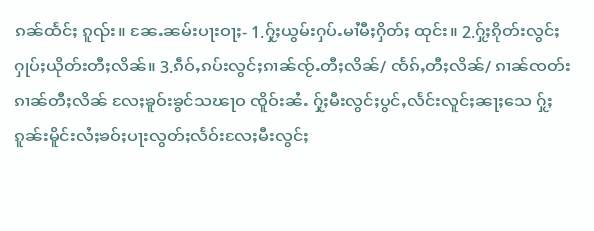ၵၼ်ထႅင်ႈ ၵူၺ်း။ ၼႄႉၼမ်းပႃးဝႃႈ- 1.ႁႂ်ႈယွမ်းႁပ်ႉမၢႆမီႈႁိတ်ႈ ထုင်း။ 2.ႁႂ်ႈၵိုတ်းလွင်ႈႁုပ်ႈယိုတ်းတီႈလိၼ်။ 3.ၵဵဝ်ႇၵပ်းလွင်ႈၵၢၼ်ၸႂ်ႉတီႈလိၼ်/ ၸႅၵ်ႇတီႈလိၼ်/ ၵၢၼ်ၸတ်းၵၢၼ်တီႈလိၼ် လႄႈၶူဝ်းၶွင်သၽႃဝ ၸိူဝ်းၼႆႉ ႁႂ်ႈမီးလွင်ႈပွင်ႇလႅင်းလူင်ႈၼႃႈသေ ႁႂ်ႈၵူၼ်းမိူင်းလႆႈၶဝ်ႈပႃးလွတ်ႈလႅဝ်းလႄႈမီးလွင်ႈ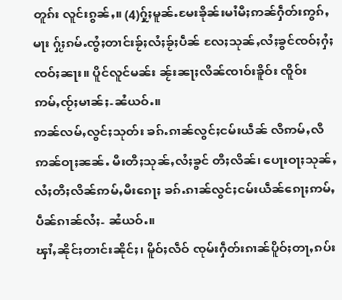တူၵ်း လူင်းၵွၼ်ႇ။ (4)ႁႂ်ႈမူၼ်ႉမႄးၶိုၼ်းမၢႆမီႈဢၼ်ႁဵတ်းဢွၵ်ႇမႃး ႁႂ်ႈၵမ်ႉၸွႆႈတၢင်းၶႂ်ႈလႆႈၶႂ်ႈပဵၼ် လႄႈသုၼ်ႇလႆႈၶွင်ၸဝ်ႈႁႆႈၸဝ်ႈၼႃး။ ပိူင်လူင်မၼ်း ၼႂ်းၼႃႈလိၼ်ၸၢဝ်းၶိူဝ်း ၸိူဝ်းဢမ်ႇၸႂ်ႈမၢၼ်ႈ-ၼႆယဝ်ႉ။
ဢၼ်လမ်ႇလွင်ႈသုတ်း ၶၵ်ႉၵၢၼ်လွင်ႈငမ်းယဵၼ် လီဢမ်ႇလီဢၼ်ဝႃႈၼၼ်ႉ မီးတီႈသုၼ်ႇလႆႈၶွင် တီႈလိၼ်၊ ပေႃးဝႃႈသုၼ်ႇ လႆႈတီႈလိၼ်ဢမ်ႇမီးၵေႃႈ ၶၵ်ႉၵၢၼ်လွင်ႈငမ်းယဵၼ်ၵေႃႈဢမ်ႇ ပဵၼ်ၵၢၼ်လႆႈ- ၼႆယဝ်ႉ။
ၾၢႆႇၼိုင်ႈတၢင်းၼိုင်ႈ၊ မိူဝ်ႈလဵဝ် ၸုမ်းႁဵတ်းၵၢၼ်ပိူဝ်ႈတႃႇၵပ်း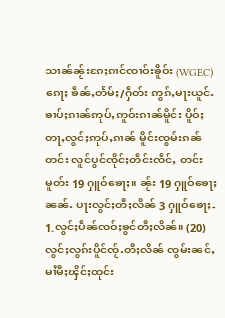သၢၼ်ၼႂ်းၵႄႈၵၢင်ၸၢဝ်းၶိူဝ်း (WGEC) ၵေႃႈ ၶဵၼ်ႇတႅမ်ႈ/ႁဵတ်း ဢွၵ်ႇမႃးယူင်ႉၶၢပ်ႈၵၢၼ်ဢုပ်ႇဢူဝ်းၵၢၼ်မိူင်း ပိူဝ်ႈတႃႇလွင်ႈဢုပ်ႇၵၢၼ် မိူင်းၸွမ်းၵၼ်တင်း လူင်ပွင်ၸိုင်ႈတဵင်းၸဵင်ႇ တင်းမူတ်း 19 ႁူဝ်ၶေႃႈ။ ၼႂ်း 19 ႁူဝ်ၶေႃႈၼၼ်ႉ ပႃးလွင်ႈတီႈလိၼ် 3 ႁူဝ်ၶေႃႈ- 1.လွင်ႈပဵၼ်ၸဝ်ႈၶွင်တီႈလိၼ်။ (20)လွင်ႈလွၵ်းပိူင်ၸႂ်ႉတီႈလိၼ် ၸွမ်းၼင်ႇမၢႆမီႈၾိင်ႈထုင်း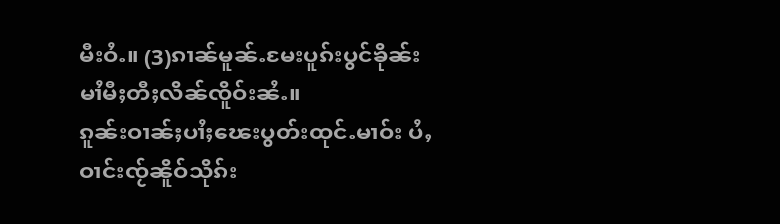မီးဝႆႉ။ (3)ၵၢၼ်မူၼ်ႉမႄးပူၵ်းပွင်ၶိုၼ်းမၢႆမီႈတီႈလိၼ်ၸိူဝ်းၼႆႉ။
ၵူၼ်းဝၢၼ်ႈပၢႆႈၽေးပွတ်းထုင်ႉမၢဝ်း ပႆႇဝၢင်းၸႂ်ၼိူဝ်သိုၵ်း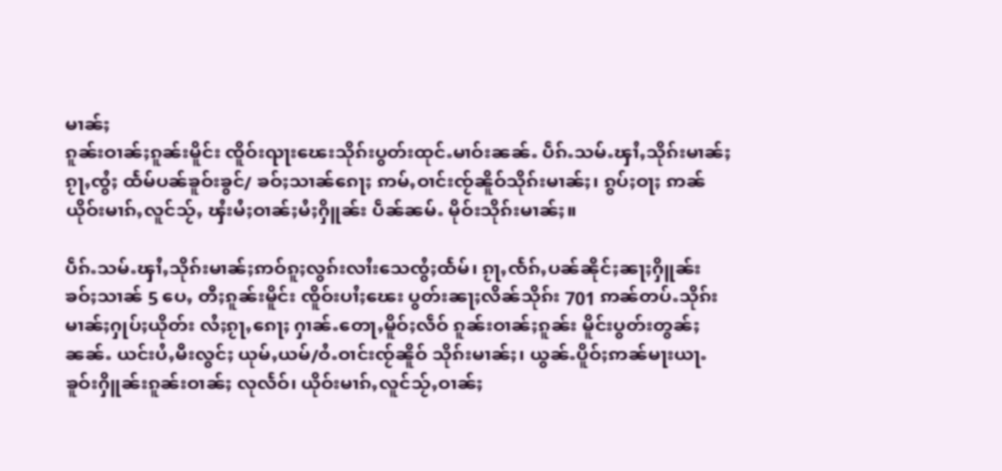မၢၼ်ႈ
ၵူၼ်းဝၢၼ်ႈၵူၼ်းမိူင်း ၸိူဝ်းၺႃးၽေးသိုၵ်းပွတ်းထုင်ႉမၢဝ်းၼၼ်ႉ ပဵၵ်ႉသမ်ႉၾၢႆႇသိုၵ်းမၢၼ်ႈၵႂႃႇၸွႆႈ ထႅမ်ပၼ်ၶူဝ်းၶွင်/ ၶဝ်ႈသၢၼ်ၵေႃႈ ဢမ်ႇဝၢင်းၸႂ်ၼိူဝ်သိုၵ်းမၢၼ်ႈ၊ ၵွပ်ႈဝႃႈ ဢၼ်ယိုဝ်းမၢၵ်ႇလူင်သႂ်ႇ ၾႆးမႆႈဝၢၼ်ႈမႆႈႁိူၼ်း ပဵၼ်ၼမ်ႉ မိုဝ်းသိုၵ်းမၢၼ်ႈ။

ပဵၵ်ႉသမ်ႉၾၢႆႇသိုၵ်းမၢၼ်ႈဢဝ်ၵူႈလွၵ်းလၢႆးသေၸွႆႈထႅမ်၊ ၵႂႃႇၸႅၵ်ႇပၼ်ၼိုင်ႈၼႃႈႁိူၼ်းၶဝ်ႈသၢၼ် 5 ပေႇ တီႈၵူၼ်းမိူင်း ၸိူဝ်းပၢႆႈၽေး ပွတ်းၼႃႈလိၼ်သိုၵ်း 701 ဢၼ်တပ်ႉသိုၵ်းမၢၼ်ႈႁုပ်ႈယိုတ်း လႆႈၵႂႃႇၵေႃႈ ႁၢၼ်ႉတေႃႇမိူဝ်ႈလဵဝ် ၵူၼ်းဝၢၼ်ႈၵူၼ်း မိူင်းပွတ်းတွၼ်ႈၼၼ်ႉ ယင်းပႆႇမီးလွင်ႈ ယုမ်ႇယမ်/ဝႆႉဝၢင်းၸႂ်ၼိူဝ် သိုၵ်းမၢၼ်ႈ၊ ယွၼ်ႉပိူဝ်ႈဢၼ်မႃးယႃႉၶူဝ်းႁိူၼ်းၵူၼ်းဝၢၼ်ႈ လုလႅဝ်၊ ယိုဝ်းမၢၵ်ႇလူင်သႂ်ႇဝၢၼ်ႈ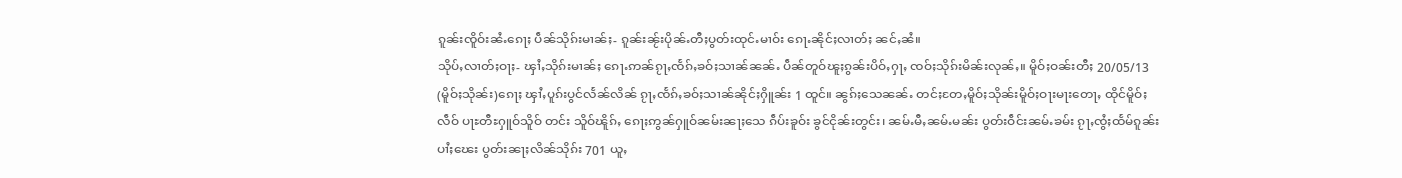ၵူၼ်းၸိူဝ်းၼႆႉၵေႃႈ ပဵၼ်သိုၵ်းမၢၼ်ႈ- ၵူၼ်းၼႂ်းပိုၼ်ႉတီႈပွတ်းထုင်ႉမၢဝ်း ၵေႃႉၼိုင်ႈလၢတ်ႈ ၼင်ႇၼႆ။
သိုပ်ႇလၢတ်ႈဝႃႈ- ၾၢႆႇသိုၵ်းမၢၼ်ႈ ၵေႃႉဢၼ်ၵႂႃႇၸႅၵ်ႇၶဝ်ႈသၢၼ်ၼၼ်ႉ ပဵၼ်တူဝ်ၽူႈၵွၼ်းပိဝ်ႇႁႃႇ ၸဝ်ႈသိုၵ်းမိၼ်းလုၼ်ႇ။ မိူဝ်ႈဝၼ်းတီႈ 20/05/13 (မိူဝ်ႈသိုၼ်း)ၵေႃႈ ၾၢႆႇပူၵ်းပွင်လႅၼ်လိၼ် ၵႂႃႇၸႅၵ်ႇၶဝ်ႈသၢၼ်ၼိုင်ႈႁိူၼ်း 1 ထူင်။ ၼွၵ်ႈသေၼၼ်ႉ တင်ႈတႄႇမိူဝ်ႈသိုၼ်းမိူဝ်ႈဝႃးမႃးတေႃႇ ထိုင်မိူဝ်ႈလဵဝ် ပႃႊတီႊႁူဝ်သိူဝ် တင်း သိူဝ်ၽိူၵ်ႇ ၵေႃႈဢွၼ်ႁူဝ်ၼမ်းၼႃႈသေ ၵဵပ်းၶူဝ်း ၶွင်ငိုၼ်းတွင်း၊ ၼမ်ႉမီႇၼမ်ႉမၼ်း ပွတ်းဝဵင်းၼမ်ႉၶမ်း ၵႂႃႇၸွႆႈထႅမ်ၵူၼ်းပၢႆႈၽေး ပွတ်းၼႃႈလိၼ်သိုၵ်း 701 ယူႇ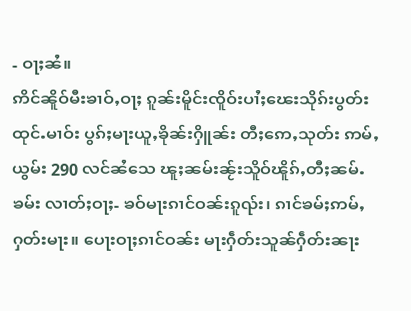- ဝႃႈၼႆ။
ဢိင်ၼိူဝ်မီးၶၢဝ်ႇဝႃႈ ၵူၼ်းမိူင်းၸိူဝ်းပၢႆႈၽေးသိုၵ်းပွတ်းထုင်ႉမၢဝ်း ပွၵ်ႈမႃးယူႇၶိုၼ်းႁိူၼ်း တီႈဢေႇသုတ်း ဢမ်ႇယွမ်း 290 လင်ၼႆသေ ၽူႈၼမ်းၼႂ်းသိူဝ်ၽိူၵ်ႇတီႈၼမ်ႉၶမ်း လၢတ်ႈဝႃႈ- ၶဝ်မႃးၵၢင်ဝၼ်းၵူၺ်း၊ ၵၢင်ၶမ်ႈဢမ်ႇႁတ်းမႃး။ ပေႃးဝႃႈၵၢင်ဝၼ်း မႃးႁဵတ်းသူၼ်ႁဵတ်းၼႃး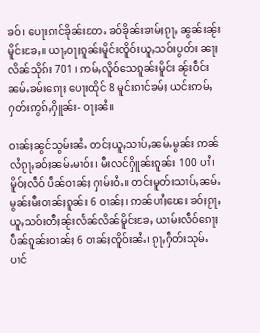ၶဝ်၊ ပေႃးၵၢင်ၶိုၼ်းတႄႉ ၶဝ်ၶိုၼ်းၶၢမ်ႈၵႂႃႇ ၼွၼ်းၼႂ်းမိူင်းၶႄႇ။ ယႃႇဝႃႈၵူၼ်းမိူင်းၸိူဝ်းယူႇသဝ်းပွတ်း ၼႃႈလိၼ်သိုၵ်း 701 ၊ ဢမ်ႇလိူဝ်သေၵူၼ်းမိူင်း ၼႂ်းဝဵင်းၼမ်ႉၶမ်းၵေႃႈ ပေႃးထိုင် 8 မူင်းၵၢင်ၶမ်ႈ ယင်းဢမ်ႇႁတ်းဢွၵ်ႇႁိူၼ်း- ဝႃႈၼႆ။

ဝၢၼ်ႈၼွင်သွမ်းၼႆႉ တင်ႈယူႇသၢပ်ႇၼမ်ႉမွၼ်း ဢၼ်လႆၵႂႃႇၶဝ်ႈၼမ်ႉမၢဝ်း၊ မီးလင်ႁိူၼ်းၵူၼ်း 100 ပၢႆ၊ မိူဝ်ႈလဵဝ် ပဵၼ်ဝၢၼ်ႈ ႁၢမ်းဝႆႉ။ တင်းမူတ်းသၢပ်ႇၼမ်ႉမွၼ်းမီးဝၢၼ်ႈၵူၼ်း 6 ဝၢၼ်ႈ၊ ဢၼ်ပၢႆႈၽေး ၶဝ်ႈၵႂႃႇ ယူႇသဝ်းတီႈၼႂ်းလႅၼ်လိၼ်မိူင်းၶႄႇ ယၢမ်းလဵဝ်ၵေႃႈ ပဵၼ်ၵူၼ်းဝၢၼ်ႈ 6 ဝၢၼ်ႈၸိူဝ်းၼႆႉ၊ ၵႂႃႇႁဵတ်းသုမ်ႉ ပၢင်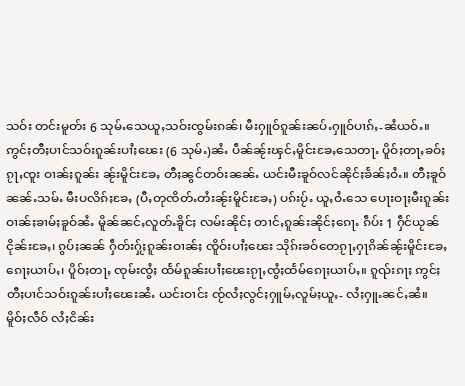သဝ်း တင်းမူတ်း 6 သုမ်ႉသေယူႇသဝ်းၸွမ်းၵၼ်၊ မီးႁူဝ်ၵူၼ်းၼပ်ႉႁူဝ်ပၢၵ်ႇ-ၼႆယဝ်ႉ။
ဢွင်ႈတီႈပၢင်သဝ်းၵူၼ်းပၢႆႈၽေး (6 သုမ်ႉ)ၼႆႉ ပဵၼ်ၼႂ်းၾင်ႇမိူင်းၶႄႇသေတႃႉ ပိူဝ်ႈတႃႇၶဝ်ႈၵႂႃႇၸူး ဝၢၼ်ႈၵူၼ်း ၼႂ်းမိူင်းၶႄႇ တီႈၼွင်တဝ်းၼၼ်ႉ ယင်းမီးၶူဝ်လင်ၼိုင်ႈၶႅၼ်ႈဝႆႉ။ တီႈၶူဝ်ၼၼ်ႉသမ်ႉ မီးပလိၵ်ႈၶႄႇ (ပီႇတုၸိတ်ႉတႆးၼႂ်းမိူင်းၶႄႇ) ပၵ်းပႂ်ႉ ယူႇဝႆႉသေ ပေႃးဝႃႈမီးၵူၼ်းဝၢၼ်ႈၶၢမ်ႈၶူဝ်ၼႆႉ မိူၼ်ၼင်ႇလူတ်ႉၶိူင်ႈ လမ်းၼိုင်ႈ တၢင်ႇၵူၼ်းၼိုင်ႈၵေႃႉ ၵဵပ်း 1 ႁဵင်ယႂၼ် ငိုၼ်းၶႄႇ၊ ၵွပ်ႈၼၼ် ႁဵတ်းႁႂ်ႈၵူၼ်းဝၢၼ်ႈ ၸိူဝ်းပၢႆႈၽေး သိုၵ်းၶဝ်တေၵႂႃႇႁႃၵိၼ်ၼႂ်းမိူင်းၶႄႇၵေႃႈယၢပ်ႇ၊ ပိူဝ်ႈတႃႇ ၸုမ်းၸွႆႈ ထႅမ်ၵူၼ်းပၢႆႈၽေးၵႂႃႇၸွႆႈထႅမ်ၵေႃႈယၢပ်ႇ။ ၵူၺ်းၵႃႈ ဢွင်ႈတီႈပၢင်သဝ်းၵူၼ်းပၢႆႈၽေးၼႆႉ ယင်းဝၢင်း ၸႂ်လႆႈလွင်ႈႁူမ်ႇလူမ်ႈယူႇ- လႆႈႁူႉၼင်ႇၼႆ။
မိူဝ်ႈလဵဝ် လႆႈငိၼ်း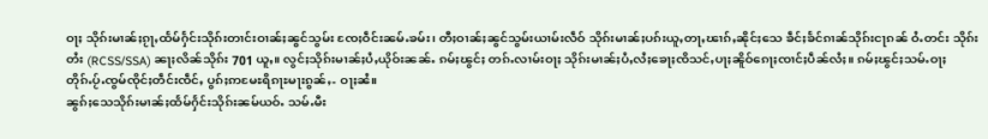ဝႃႈ သိုၵ်းမၢၼ်ႈၵႂႃႇထႅမ်ႁႅင်းသိုၵ်းတၢင်းဝၢၼ်ႈၼွင်သွမ်း ၸႄႈဝဵင်းၼမ်ႉၶမ်း၊ တီႈဝၢၼ်ႈၼွင်သွမ်းယၢမ်းလဵဝ် သိုၵ်းမၢၼ်ႈပၵ်းယူႇတႃႇၽၢၵ်ႇၼိုင်ႈသေ ၶဵင်ႈၶႅင်ၵၢၼ်သိုၵ်းငႃၵၼ် ဝႆႉတင်း သိုၵ်းတႆး (RCSS/SSA) ၼႃႈလိၼ်သိုၵ်း 701 ယူႇ။ လွင်ႈသိုၵ်းမၢၼ်ႈပႆႇယိုဝ်းၼၼ်ႉ ၵမ်ႈၽွင်ႈ တၵ်ႉလၢမ်းဝႃႈ သိုၵ်းမၢၼ်ႈပႆႇလႆႈၶေႃႈၸိသင်ႇပႃႈၼိူဝ်ၵေႃႈၸၢင်ႈပဵၼ်လႆႈ။ ၵမ်ႈၽွင်ႈသမ်ႉဝႃႈ တိုၵ်ႉပႂ်ႉၸွမ်ၸိုင်ႈတဵင်းၸဵင်ႇ ပွၵ်ႈဢမႄႊရိၵႃႊမႃးၵွၼ်ႇ- ဝႃႈၼႆ။
ၼွၵ်ႈသေသိုၵ်းမၢၼ်ႈထႅမ်ႁႅင်းသိုၵ်းၼမ်ယဝ်ႉ သမ်ႉမီး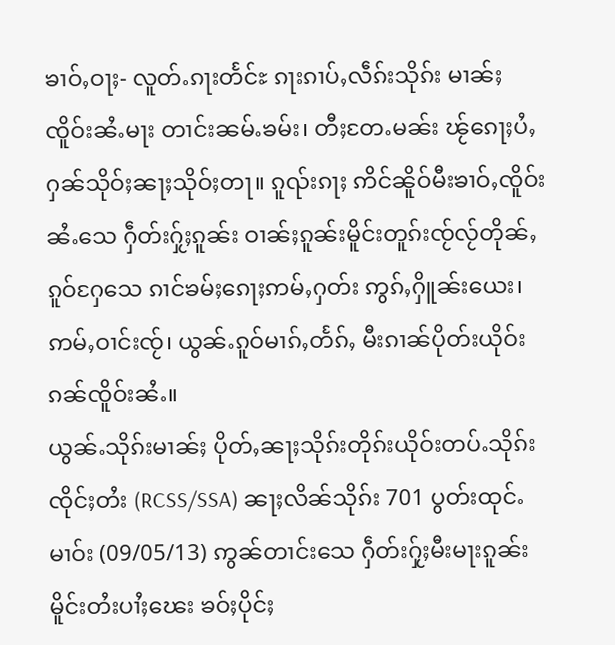ၶၢဝ်ႇဝႃႈ- လူတ်ႉၵႃးတႅင်ႊ ၵႃးၵၢပ်ႇလဵၵ်းသိုၵ်း မၢၼ်ႈၸိူဝ်းၼႆႉမႃး တၢင်းၼမ်ႉၶမ်း၊ တီႈတႄႉမၼ်း ၽႂ်ၵေႃႈပႆႇႁၼ်သိုဝ်ႈၼႃႈသိုဝ်ႈတႃ။ ၵူၺ်းၵႃႈ ဢိင်ၼိူဝ်မီးၶၢဝ်ႇၸိူဝ်းၼႆႉသေ ႁဵတ်းႁႂ်ႈၵူၼ်း ဝၢၼ်ႈၵူၼ်းမိူင်းတူၵ်းၸႂ်လႂ်တိုၼ်ႇၵူဝ်ႁႄသေ ၵၢင်ၶမ်ႈၵေႃႈဢမ်ႇႁတ်း ဢွၵ်ႇႁိူၼ်းယေး၊ ဢမ်ႇဝၢင်းၸႂ်၊ ယွၼ်ႉၵူဝ်မၢၵ်ႇတႅၵ်ႇ မီးၵၢၼ်ပိုတ်းယိုဝ်း ၵၼ်ၸိူဝ်းၼႆႉ။
ယွၼ်ႉသိုၵ်းမၢၼ်ႈ ပိုတ်ႇၼႃႈသိုၵ်းတိုၵ်းယိုဝ်းတပ်ႉသိုၵ်းၸိုင်ႈတႆး (RCSS/SSA) ၼႃႈလိၼ်သိုၵ်း 701 ပွတ်းထုင်ႉမၢဝ်း (09/05/13) ဢွၼ်တၢင်းသေ ႁဵတ်းႁႂ်ႈမီးမႃးၵူၼ်းမိူင်းတႆးပၢႆႈၽေး ၶဝ်ႈပိုင်ႈ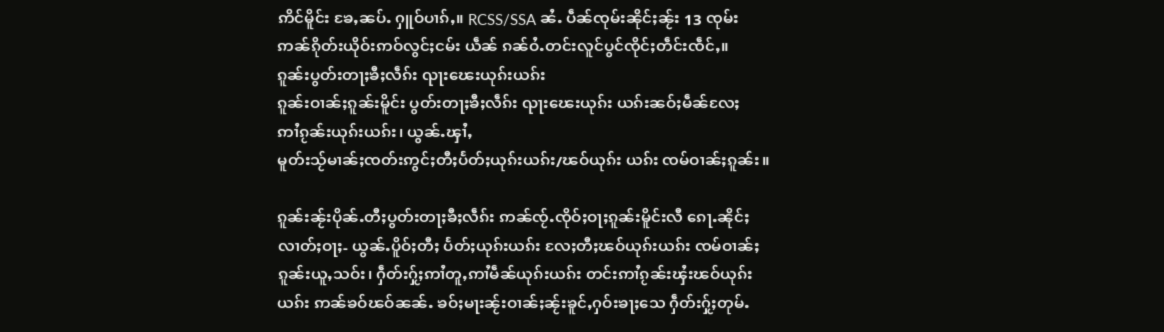ဢိင်မိူင်း ၶႄႇၼပ်ႉ ႁူဝ်ပၢၵ်ႇ။ RCSS/SSA ၼႆႉ ပဵၼ်ၸုမ်းၼိုင်ႈၼႂ်း 13 ၸုမ်း ဢၼ်ၵိုတ်းယိုဝ်းဢဝ်လွင်ႈငမ်း ယဵၼ် ၵၼ်ဝႆႉတင်းလူင်ပွင်ၸိုင်ႈတဵင်းၸဵင်ႇ။
ၵူၼ်းပွတ်းတႃႈၶီႈလဵၵ်း ၺႃးၽေးယုၵ်းယၵ်း
ၵူၼ်းဝၢၼ်ႈၵူၼ်းမိူင်း ပွတ်းတႃႈၶီႈလဵၵ်း ၺႃးၽေးယုၵ်း ယၵ်းၼဝ်ႈမဵၼ်လႄႈ
ဢၢႆၵႂၼ်းယုၵ်းယၵ်း၊ ယွၼ်ႉၾၢႆႇ
မူတ်းသႂ်မၢၼ်ႈၸတ်းဢွင်ႈတီႈပႅတ်ႈယုၵ်းယၵ်း/ၽဝ်ယုၵ်း ယၵ်း ၸမ်ဝၢၼ်ႈၵူၼ်း။

ၵူၼ်းၼႂ်းပိုၼ်ႉတီႈပွတ်းတႃႈၶီႈလဵၵ်း ဢၼ်ၸႂ်ႉၸိုဝ်ႈဝႃႈၵူၼ်းမိူင်းလီ ၵေႃႉၼိုင်ႈလၢတ်ႈဝႃႈ- ယွၼ်ႉပိူဝ်ႈတီႈ ပႅတ်ႈယုၵ်းယၵ်း လႄႈတီႈၽဝ်ယုၵ်းယၵ်း ၸမ်ဝၢၼ်ႈၵူၼ်းယူႇသဝ်း၊ ႁဵတ်းႁႂ်ႈဢၢႆတူႇဢၢႆမဵၼ်ယုၵ်းယၵ်း တင်းဢၢႆၵႂၼ်းၾႆးၽဝ်ယုၵ်းယၵ်း ဢၼ်ၶဝ်ၽဝ်ၼၼ်ႉ ၶဝ်ႈမႃးၼႂ်းဝၢၼ်ႈၼႂ်းၶူင်ႇႁဝ်းၶႃႈသေ ႁဵတ်းႁႂ်ႈတုမ်ႉ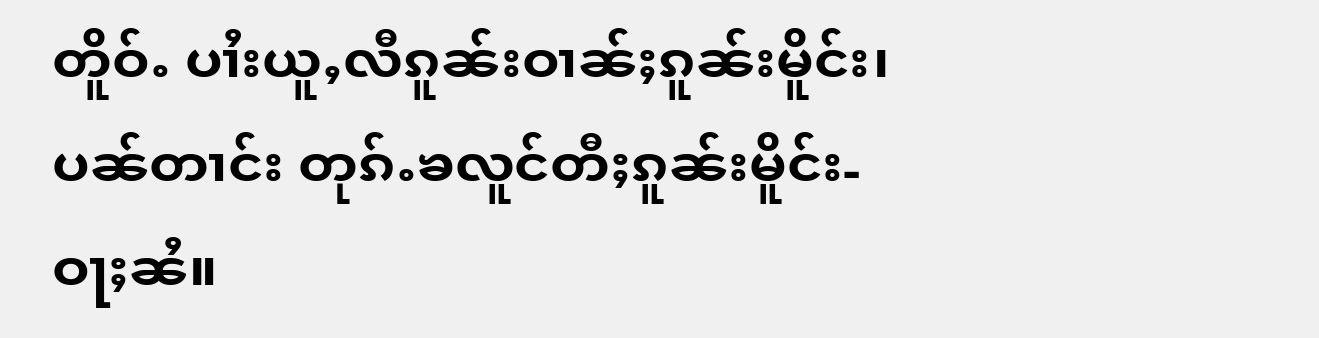တိူဝ်ႉ ပၢႆးယူႇလီၵူၼ်းဝၢၼ်ႈၵူၼ်းမိူင်း၊ ပၼ်တၢင်း တုၵ်ႉၶလူင်တီႈၵူၼ်းမိူင်း- ဝႃႈၼႆ။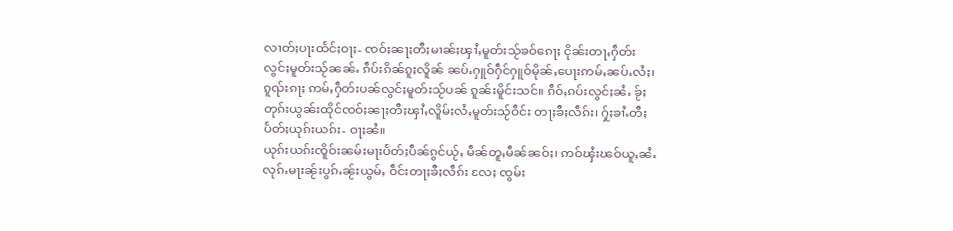လၢတ်ႈပႃးထႅင်ႈဝႃႈ- ၸဝ်ႈၼႃႈတီႈမၢၼ်ႈၾၢႆႇမူတ်းသႂ်ၶဝ်ၵေႃႈ ငိုၼ်းတႃႇႁဵတ်းလွင်ႈမူတ်းသႂ်ၼၼ်ႉ ၵဵပ်းၵိၼ်ၵူႈလိူၼ် ၼပ်ႉႁူဝ်ႁဵင်ႁူဝ်မိုၼ်ႇပေႃးဢမ်ႇၼပ်ႉလႆႈ၊ ၵူၺ်းၵႃႈ ဢမ်ႇႁဵတ်းပၼ်လွင်ႈမူတ်းသႂ်ပၼ် ၵူၼ်းမိူင်းသင်။ ၵဵဝ်ႇၵပ်းလွင်ႈၼႆႉ ၶႂ်ႈတုၵ်းယွၼ်းထိုင်ၸဝ်ႈၼႃႈတီႈၾၢႆႇလိူမ်ႈလႆႇမူတ်းသႂ်ဝဵင်း တႃႈၶီႈလဵၵ်း၊ ႁႂ်ႈၶၢႆႉတီႈပႅတ်ႈယုၵ်းယၵ်း- ဝႃႈၼႆ။
ယုၵ်းယၵ်းၸိူဝ်းၼမ်းမႃးပႅတ်ႈပဵၼ်ၵွင်ယႂ်ႇ မဵၼ်တူႇမဵၼ်ၼဝ်ႈ၊ ဢဝ်ၾႆးၽဝ်ယူႇၼႆႉ လုၵ်ႉမႃးၼႂ်းပွၵ်ႉၼႂ်းယွမ်ႇ ဝဵင်းတႃႈၶီႈလဵၵ်း လႄႈ ၸွမ်း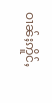ဝၢၼ်ႈဢိူင်ႇ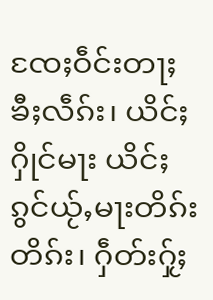ၸႄႈဝဵင်းတႃႈၶီႈလဵၵ်း၊ ယိင်ႈႁိုင်မႃး ယိင်ႈၵွင်ယႂ်ႇမႃးတိၵ်းတိၵ်း၊ ႁဵတ်းႁႂ်ႈ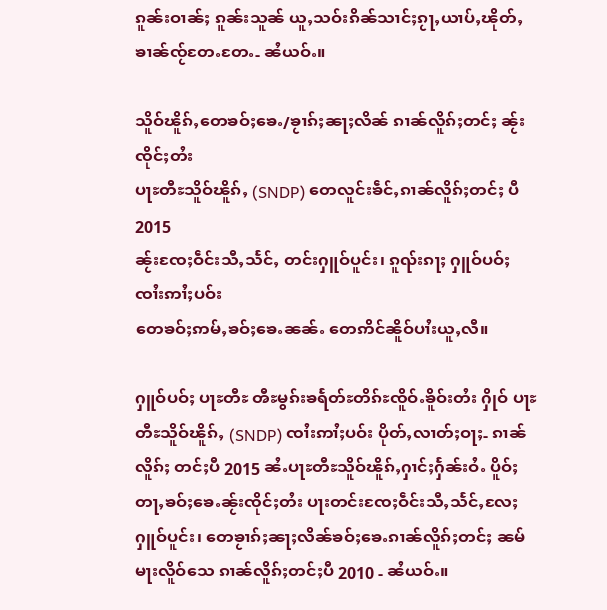ၵူၼ်းဝၢၼ်ႈ ၵူၼ်းသူၼ် ယူႇသဝ်းၵိၼ်သၢင်ႈၵႂႃႇယၢပ်ႇၽိုတ်ႇၶၢၼ်ၸႂ်တႄႉတႄႉ- ၼႆယဝ်ႉ။

သိူဝ်ၽိူၵ်ႇတေၶဝ်ႈၶေႉ/ၶႂၢၵ်ႈၼႃႈလိၼ် ၵၢၼ်လိူၵ်ႈတင်ႈ ၼႂ်းၸိုင်ႈတႆး
ပႃႊတီႊသိူဝ်ၽိူၵ်ႇ (SNDP) တေလူင်းၶဵင်ႇၵၢၼ်လိူၵ်ႈတင်ႈ ပီ 2015
ၼႂ်းၸႄႈဝဵင်းသီႇသႅင်ႇ တင်းႁူဝ်ပူင်း၊ ၵူၺ်းၵႃႈ ႁူဝ်ပဝ်ႈၸၢႆးဢၢႆႈပဝ်း
တေၶဝ်ႈဢမ်ႇၶဝ်ႈၶေႉၼၼ်ႉ တေဢိင်ၼိူဝ်ပၢႆးယူႇလီ။

ႁူဝ်ပဝ်ႈ ပႃႊတီႊ ၻီႊမွၵ်းၶရႅတ်ႊတိၵ်ႊၸိူဝ်ႉၶိူဝ်းတႆး ႁိုဝ် ပႃႊတီႊသိူဝ်ၽိူၵ်ႇ (SNDP) ၸၢႆးဢၢႆႈပဝ်း ပိုတ်ႇလၢတ်ႈဝႃႈ- ၵၢၼ်လိူၵ်ႈ တင်ႈပီ 2015 ၼႆႉပႃႊတီႊသိူဝ်ၽိူၵ်ႇႁၢင်ႈႁႅၼ်းဝႆႉ ပိူဝ်ႈတႃႇၶဝ်ႈၶေႉၼႂ်းၸိုင်ႈတႆး ပႃးတင်းၸႄႈဝဵင်းသီႇသႅင်ႇလႄႈႁူဝ်ပူင်း၊ တေၶႂၢၵ်ႈၼႃႈလိၼ်ၶဝ်ႈၶေႉၵၢၼ်လိူၵ်ႈတင်ႈ ၼမ်မႃးလိူဝ်သေ ၵၢၼ်လိူၵ်ႈတင်ႈပီ 2010 - ၼႆယဝ်ႉ။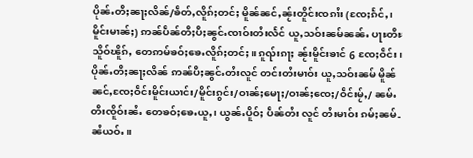ပိုၼ်ႉတီႈၼႃႈလိၼ်/ၶဵတ်ႇလိူၵ်ႈတင်ႈ မိူၼ်ၼင်ႇၼႂ်းတိူင်းၸၵၢႆး (ၸႄႈၵႅင်ႇ၊ မိူင်းမၢၼ်ႈ) ဢၼ်ပဵၼ်တီႈပီႈၼွင်ႉၸၢဝ်းတႆးလႅင် ယူႇသဝ်းၼမ်ၼၼ်ႉ ပႃႊတီႊသိူဝ်ၽိူၵ်ႇ တေဢမ်ၶဝ်ႈၶေႉလိူၵ်ႈတင်ႈ။ ၵူၺ်းၵႃႈ ၼႂ်းမိူင်းၶၢင် 6 ၸႄႈဝဵင်း၊ ပိုၼ်ႉတီႈၼႃႈလိၼ် ဢၼ်ပီႈၼွင်ႉတႆးလူင် တင်းတႆးမၢဝ်း ယူႇသဝ်းၼမ် မိူၼ်ၼင်ႇၸႄႈဝဵင်းမိူင်းယၢင်း/မိူင်းၵွင်း/ဝၢၼ်ႈမေႃႈ/ဝၢၼ်ႈၸေႈ/ဝဵင်းမႂ်ႇ/ ၼမ်ႉတီးၸိူဝ်းၼႆႉ တေၶဝ်ႈၶေႉယူႇ၊ ယွၼ်ႉပိူဝ်ႈ ပဵၼ်တႆး လူင် တႆးမၢဝ်း ၵမ်ႈၼမ်- ၼႆယဝ်ႉ။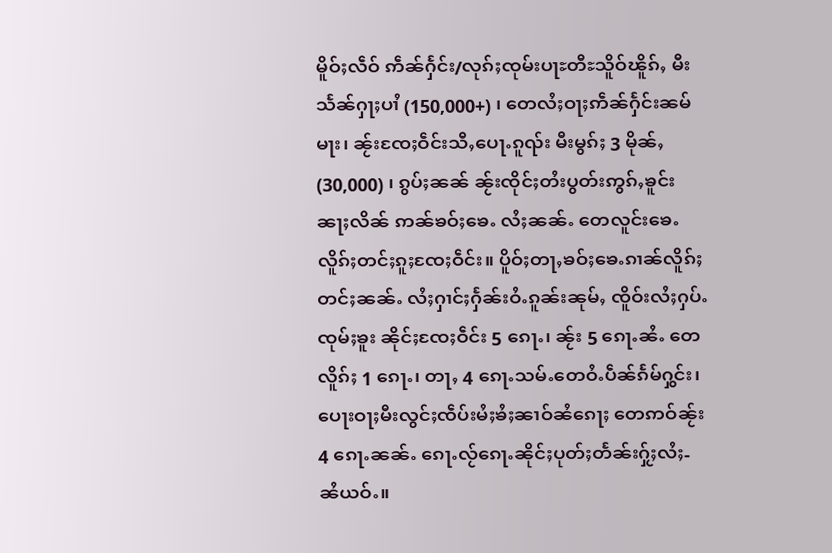မိူဝ်ႈလဵဝ် ဢဵၼ်ႁႅင်း/လုၵ်ႈၸုမ်းပႃႊတီႊသိူဝ်ၽိူၵ်ႇ မီးသႅၼ်ႁႃႈပၢႆ (150,000+) ၊ တေလႆႈဝႃႈဢဵၼ်ႁႅင်းၼမ်မႃး၊ ၼႂ်းၸႄႈဝဵင်းသီႇပေႃႉၵူၺ်း မီးမွၵ်ႈ 3 မိုၼ်ႇ (30,000) ၊ ၵွပ်ႈၼၼ် ၼႂ်းၸိုင်ႈတႆးပွတ်းဢွၵ်ႇၶူင်း ၼႃႈလိၼ် ဢၼ်ၶဝ်ႈၶေႉ လႆႈၼၼ်ႉ တေလူင်းၶေႉလိူၵ်ႈတင်ႈၵူႈၸႄႈဝဵင်း။ ပိူဝ်ႈတႃႇၶဝ်ႈၶေႉၵၢၼ်လိူၵ်ႈတင်ႈၼၼ်ႉ လႆႈႁၢင်ႈႁႅၼ်းဝႆႉၵူၼ်းၼုမ်ႇ ၸိူဝ်းလႆႈႁပ်ႉၸုမ်ႈၶူး ၼိုင်ႈၸႄႈဝဵင်း 5 ၵေႃႉ၊ ၼႂ်း 5 ၵေႃႉၼႆႉ တေလိူၵ်ႈ 1 ၵေႃႉ၊ တႃႇ 4 ၵေႃႉသမ်ႉတေဝႆႉပဵၼ်ၵႅမ်ႁွင်း၊ ပေႃးဝႃႈမီးလွင်ႈၸဵပ်းမႆႈၶႆႈၼၢဝ်ၼႆၵေႃႈ တေဢဝ်ၼႂ်း 4 ၵေႃႉၼၼ်ႉ ၵေႃႉလႂ်ၵေႃႉၼိုင်ႈပုတ်ႈတႅၼ်းႁႂ်ႈလႆႈ- ၼႆယဝ်ႉ။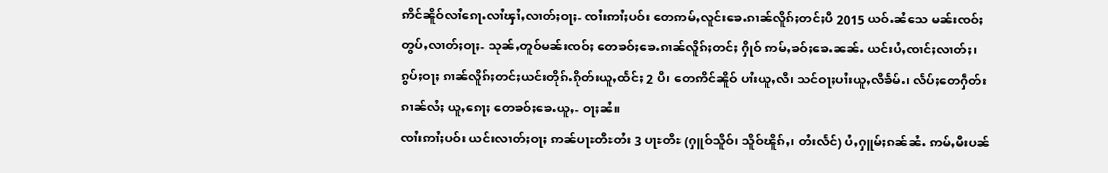ဢိင်ၼိူဝ်လၢႆၵေႃႉလၢႆၾၢႆႇလၢတ်ႈဝႃႈ- ၸၢႆးဢၢႆႈပဝ်း တေဢမ်ႇလူင်းၶေႉၵၢၼ်လိူၵ်ႈတင်ႈပီ 2015 ယဝ်ႉၼႆသေ မၼ်းၸဝ်ႈ တွပ်ႇလၢတ်ႈဝႃႈ- သုၼ်ႇတူဝ်မၼ်းၸဝ်ႈ တေၶဝ်ႈၶေႉၵၢၼ်လိူၵ်ႈတင်ႈ ႁိုဝ် ဢမ်ႇၶဝ်ႈၶေႉၼၼ်ႉ ယင်းပႆႇၸၢင်ႈလၢတ်ႈ၊ ၵွပ်ႈဝႃႈ ၵၢၼ်လိူၵ်ႈတင်ႈယင်းတိုၵ်ႉၵိုတ်းယူႇထႅင်ႈ 2 ပီ၊ တေဢိင်ၼိူဝ် ပၢႆးယူႇလီ၊ သင်ဝႃႈပၢႆးယူႇလီၶႅမ်ႉ၊ လႅပ်ႈတေႁဵတ်းၵၢၼ်လႆႈ ယူႇၵေႃႈ တေၶဝ်ႈၶေႉယူႇ- ဝႃႈၼႆ။
ၸၢႆးဢၢႆႈပဝ်း ယင်းလၢတ်ႈဝႃႈ ဢၼ်ပႃႊတီႊတႆး 3 ပႃႊတီႊ (ႁူဝ်သိူဝ်၊ သိူဝ်ၽိူၵ်ႇ၊ တႆးလႅင်) ပႆႇႁူမ်ႈၵၼ်ၼႆႉ ဢမ်ႇမီးပၼ်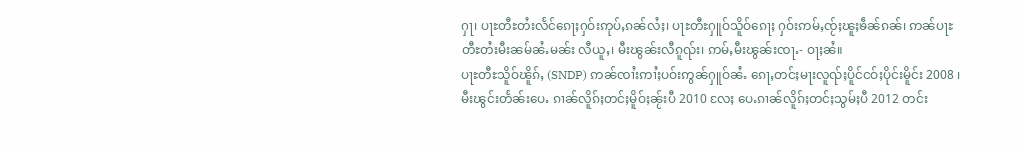ႁႃ၊ ပႃႊတီႊတႆးလႅင်ၵေႃႈႁဝ်းဢုပ်ႇၵၼ်လႆႈ၊ ပႃႊတီႊႁူဝ်သိူဝ်ၵေႃႈ ႁဝ်းဢမ်ႇၸႂ်ႈၽူႈၶဵၼ်ၵၼ်၊ ဢၼ်ပႃႊတီႊတႆးမီးၼမ်ၼႆႉမၼ်း လီယူႇ၊ မီးၽွၼ်းလီၵူၺ်း၊ ဢမ်ႇမီးၽွၼ်းၸႃႉ- ဝႃႈၼႆ။
ပႃႊတီႊသိူဝ်ၽိူၵ်ႇ (SNDP) ဢၼ်ၸၢႆးဢၢႆႈပဝ်းဢွၼ်ႁူဝ်ၼႆႉ ၵေႃႇတင်ႈမႃးလူၺ်ႈပိူင်ငဝ်ႈပိုင်းမိူင်း 2008 ၊ မီးၽွင်းတႅၼ်းပေႉ ၵၢၼ်လိူၵ်ႈတင်ႈမိူဝ်ႈၼႂ်းပီ 2010 လႄႈ ပေႉၵၢၼ်လိူၵ်ႈတင်ႈသွမ်ႈပီ 2012 တင်း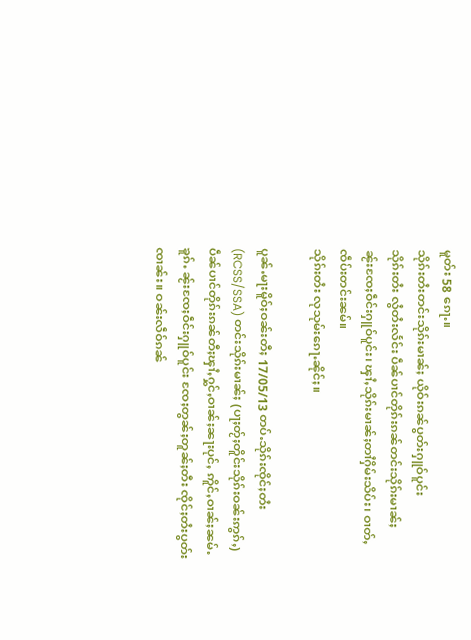မူတ်း 58 ၵေႃႉ။
သိုၵ်းတႆးတင်းသိုၵ်းမၢၼ်ႈ ယိုဝ်းၵၼ်ပွတ်းႁူဝ်ပူင်း
သိုၵ်းတႆး လွႆတႆးလႅင်း ပဵၼ်ပၢင်တိုၵ်းၵၼ်တင်းသိုၵ်းမၢၼ်ႈ
ၼႂ်းၸႄႈဝဵင်းႁူဝ်ပူင်း၊ ၾၢႆႇသိုၵ်းမၢၼ်ႈတၢႆႁိမ်းသိပ်း၊ ဝၢတ်ႇၸဵပ်းတင်းၼမ်။
သိုၵ်းတႆး လုသုမ်းၵေႃႉၼိုင်ႈ။

ပူၼ်ႉမႃးမိူဝ်ႈဝၼ်းတီႈ 17/05/13 တပ်ႉသိုၵ်းၸိုင်ႈတႆး (RCSS/SSA) တင်းသိုၵ်းမၢၼ်ႈ (ပႃႈတႂ်ႈတိူင်းသိုၵ်းဝၼ်းဢွၵ်ႇ) ပဵၼ်ပၢင်တိုၵ်းၵၼ်တီႈၾၢႆႇႁွင်ႇဝၢၼ်ႈၼႃးပုင်ႇ ဢိူင်ႇဝၢၼ်ႈၼမ်ႉၶူၵ်ႉ ၼႂ်းၸႄႈဝဵင်းႁူဝ်ပူင်း ၸႄႈတွၼ်ႈတူၼ်ႈတီး ၸိုင်ႈတႆးပွတ်းၸၢၼ်း။ ဝၼ်းလဵဝ်ၵၼ်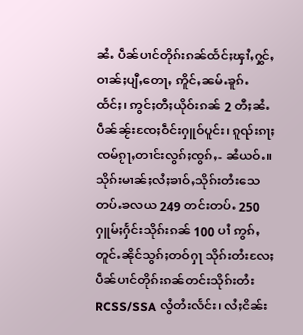ၼႆႉ ပဵၼ်ပၢင်တိုၵ်းၵၼ်ထႅင်ႈၾၢႆႇႁွင်ႇ ဝၢၼ်ႈပျီႇတေႃႇ ဢိူင်ႇၼမ်ႉၶူၵ်ႉထႅင်ႈ၊ ဢွင်ႈတီႈယိုဝ်းၵၼ် 2 တီႈၼႆႉ ပဵၼ်ၼႂ်းၸႄႈဝဵင်းႁူဝ်ပူင်း၊ ၵူၺ်းၵႃႈ ၸမ်ၵႂႃႇတၢင်းလွၵ်ႈၸွၵ်ႇ- ၼႆယဝ်ႉ။
သိုၵ်းမၢၼ်ႈလႆႈၶၢဝ်ႇသိုၵ်းတႆးသေ တပ်ႉၶလယ 249 တင်းတပ်ႉ 250 ႁူမ်ႈႁႅင်းသိုၵ်းၵၼ် 100 ပၢႆ ဢွၵ်ႇတူင်ႉၼိုင်သွၵ်ႈတဝ်ႁႃ သိုၵ်းတႆးလႄႈပဵၼ်ပၢင်တိုၵ်းၵၼ်တင်းသိုၵ်းတႆး RCSS/SSA လွႆတႆးလႅင်း၊ လႆႈငိၼ်း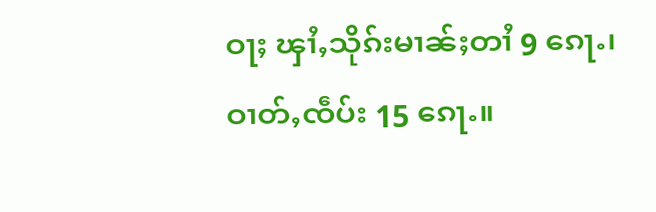ဝႃႈ ၾၢႆႇသိုၵ်းမၢၼ်ႈတၢႆ 9 ၵေႃႉ၊ ဝၢတ်ႇၸဵပ်း 15 ၵေႃႉ။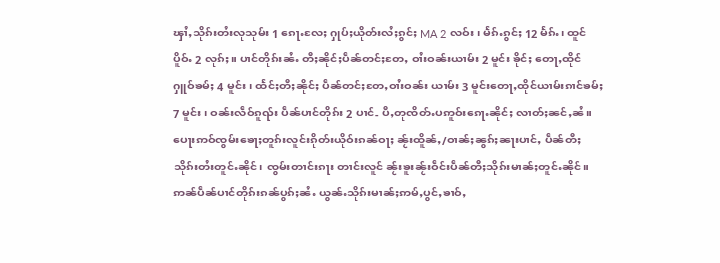ၾၢႆႇသိုၵ်းတႆးလုသုမ်း 1 ၵေႃႉလႄႈ ႁုပ်ႈယိုတ်းလႆႈၵွင်ႈ MA 2 လဝ်း၊ မႅၵ်ႉၵွင်ႈ 12 မႅၵ်ႉ၊ ထူင်ပိူဝ်ႉ 2 လုၵ်ႈ။ ပၢင်တိုၵ်းၼႆႉ တီႈၼိုင်ႈပဵၼ်တင်ႈတႄႇ ဝၢႆးဝၼ်းယၢမ်း 2 မူင်း ၶိုင်ႈ တေႃႇထိုင်ႁူဝ်ၶမ်ႈ 4 မူင်း၊ ထႅင်ႈတီႈၼိုင်ႈ ပဵၼ်တင်ႈတႄႇဝၢႆးဝၼ်း ယၢမ်း 3 မူင်းတေႃႇထိုင်ယၢမ်းၵၢင်ၶမ်ႈ 7 မူင်း၊ ဝၼ်းလဵဝ်ၵူၺ်း ပဵၼ်ပၢင်တိုၵ်း 2 ပၢင်- ပီႇတုၸိတ်ႉပဢူဝ်းၵေႃႉၼိုင်ႈ လၢတ်ႈၼင်ႇၼႆ။
ပေႃးဢဝ်ၸွမ်းၶေႃႈတူၵ်းလူင်းၵိုတ်းယိုဝ်းၵၼ်ဝႃႈ ၼႂ်းထိူၼ်ႇ/ဝၢၼ်ႈၼွၵ်ႈၼႃးပၢင်ႇ ပဵၼ်တီႈသိုၵ်းတႆးတူင်ႉၼိုင်၊ ၸွမ်းတၢင်းၵႃး တၢင်းလူင် ၼႂ်းၶူးၼႂ်းဝဵင်းပဵၼ်တီႈသိုၵ်းမၢၼ်ႈတူင်ႉၼိုင်။ ဢၼ်ပဵၼ်ပၢင်တိုၵ်းၵၼ်ပွၵ်ႈၼႆႉ ယွၼ်ႉသိုၵ်းမၢၼ်ႈဢမ်ႇပွင်ႇၶၢဝ်ႇ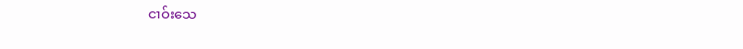ငၢဝ်းသေ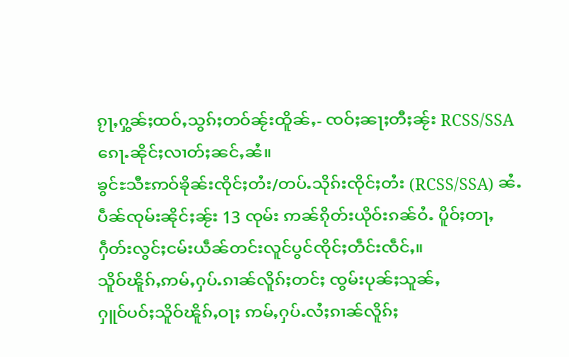ၵႂႃႇႁွၼ်ႈထဝ်ႇသွၵ်ႈတဝ်ၼႂ်းထိူၼ်ႇ- ၸဝ်ႈၼႃႈတီႈၼႂ်း RCSS/SSA ၵေႃႉၼိုင်ႈလၢတ်ႈၼင်ႇၼႆ။
ၶွင်ႊသီႊဢဝ်ၶိုၼ်းၸိုင်ႈတႆး/တပ်ႉသိုၵ်းၸိုင်ႈတႆး (RCSS/SSA) ၼႆႉ ပဵၼ်ၸုမ်းၼိုင်ႈၼႂ်း 13 ၸုမ်း ဢၼ်ၵိုတ်းယိုဝ်းၵၼ်ဝႆႉ ပိူဝ်ႈတႃႇႁဵတ်းလွင်ႈငမ်းယဵၼ်တင်းလူင်ပွင်ၸိုင်ႈတဵင်းၸဵင်ႇ။
သိူဝ်ၽိူၵ်ႇဢမ်ႇႁပ်ႉၵၢၼ်လိူၵ်ႈတင်ႈ ၸွမ်းပုၼ်ႈသူၼ်ႇ
ႁူဝ်ပဝ်ႈသိူဝ်ၽိူၵ်ႇဝႃႈ ဢမ်ႇႁပ်ႉလႆႈၵၢၼ်လိူၵ်ႈ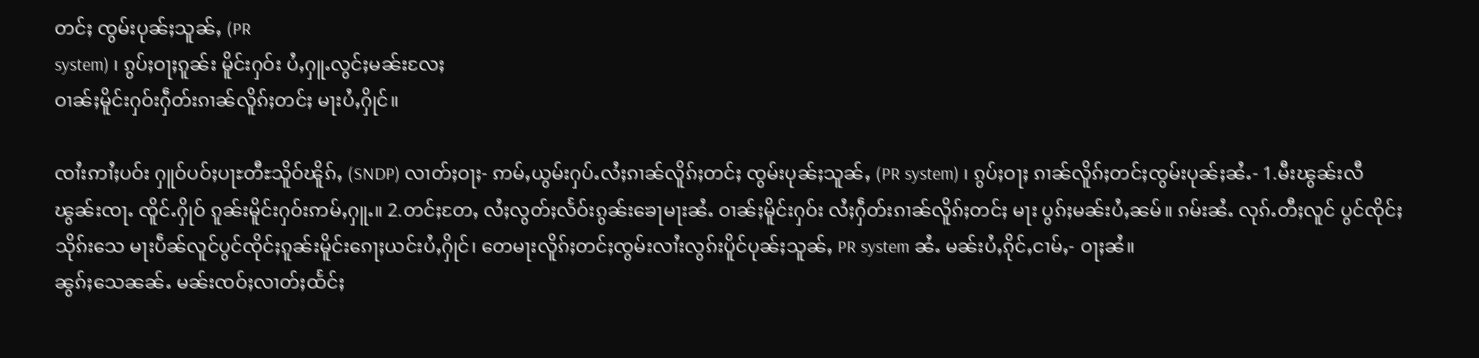တင်ႈ ၸွမ်းပုၼ်ႈသူၼ်ႇ (PR
system) ၊ ၵွပ်ႈဝႃႈၵူၼ်း မိူင်းႁဝ်း ပႆႇႁူႉလွင်ႈမၼ်းလႄႈ
ဝၢၼ်ႈမိူင်းႁဝ်းႁဵတ်းၵၢၼ်လိူၵ်ႈတင်ႈ မႃးပႆႇႁိုင်။

ၸၢႆးဢၢႆႈပဝ်း ႁူဝ်ပဝ်ႈပႃႊတီႊသိူဝ်ၽိူၵ်ႇ (SNDP) လၢတ်ႈဝႃႈ- ဢမ်ႇယွမ်းႁပ်ႉလႆႈၵၢၼ်လိူၵ်ႈတင်ႈ ၸွမ်းပုၼ်ႈသူၼ်ႇ (PR system) ၊ ၵွပ်ႈဝႃႈ ၵၢၼ်လိူၵ်ႈတင်ႈၸွမ်းပုၼ်ႈၼႆႉ- 1.မီးၽွၼ်းလီၽွၼ်းၸႃႉ ၸိူင်ႉႁိုဝ် ၵူၼ်းမိူင်းႁဝ်းဢမ်ႇႁူႉ။ 2.တင်ႈတႄႇ လႆႈလွတ်ႈလႅဝ်းၵွၼ်းၶေႃမႃးၼႆႉ ဝၢၼ်ႈမိူင်းႁဝ်း လႆႈႁဵတ်းၵၢၼ်လိူၵ်ႈတင်ႈ မႃး ပွၵ်ႈမၼ်းပႆႇၼမ်။ ၵမ်းၼႆႉ လုၵ်ႉတီႈလူင် ပွင်ၸိုင်ႈသိုၵ်းသေ မႃးပဵၼ်လူင်ပွင်ၸိုင်ႈၵူၼ်းမိူင်းၵေႃႈယင်းပႆႇႁိုင်၊ တေမႃးလိူၵ်ႈတင်ႈၸွမ်းလၢႆးလွၵ်းပိူင်ပုၼ်ႈသူၼ်ႇ PR system ၼႆႉ မၼ်းပႆႇၵိုင်ႇငၢမ်ႇ- ဝႃႈၼႆ။
ၼွၵ်ႈသေၼၼ်ႉ မၼ်းၸဝ်ႈလၢတ်ႈထႅင်ႈ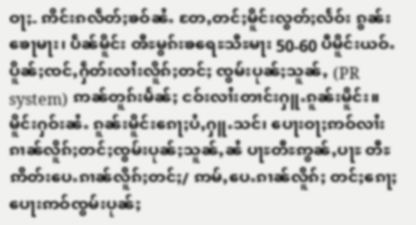ဝႃႈ- ဢိင်းၵလဵတ်ႈၶဝ်ၼႆႉ တႄႇတင်ႈမိူင်းလွတ်ႈလႅဝ်း ၵွၼ်းၶေႃမႃး၊ ပဵၼ်မိူင်း ၻီႊမွၵ်းၶရေႊသီႊမႃး 50-60 ပီမိူင်းယဝ်ႉ ပိူၼ်ႈၸင်ႇႁဵတ်းလၢႆးလိူၵ်ႈတင်ႈ ၸွမ်းပုၼ်ႈသူၼ်ႇ (PR system) ဢၼ်တူၵ်းမႅၼ်ႈ ငဝ်းလၢႆးတၢင်းႁူႉၵူၼ်းမိူင်း။ မိူင်းႁဝ်းၼႆႉ ၵူၼ်းမိူင်းၵေႃႈပႆႇႁူႉသင်၊ ပေႃးဝႃႈဢဝ်လၢႆး ၵၢၼ်လိူၵ်ႈတင်ႈၸွမ်းပုၼ်ႈသူၼ်ႇၼႆ ပႃႊတီႊဢွၼ်ႇပႃႊ တီႊဢိတ်းပေႉၵၢၼ်လိူၵ်ႈတင်ႈ/ ဢမ်ႇပေႉၵၢၼ်လိူၵ်ႈ တင်ႈၵေႃႈ ပေႃးဢဝ်ၸွမ်းပုၼ်ႈ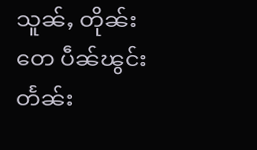သူၼ်ႇ တိုၼ်းတေ ပဵၼ်ၽွင်းတႅၼ်း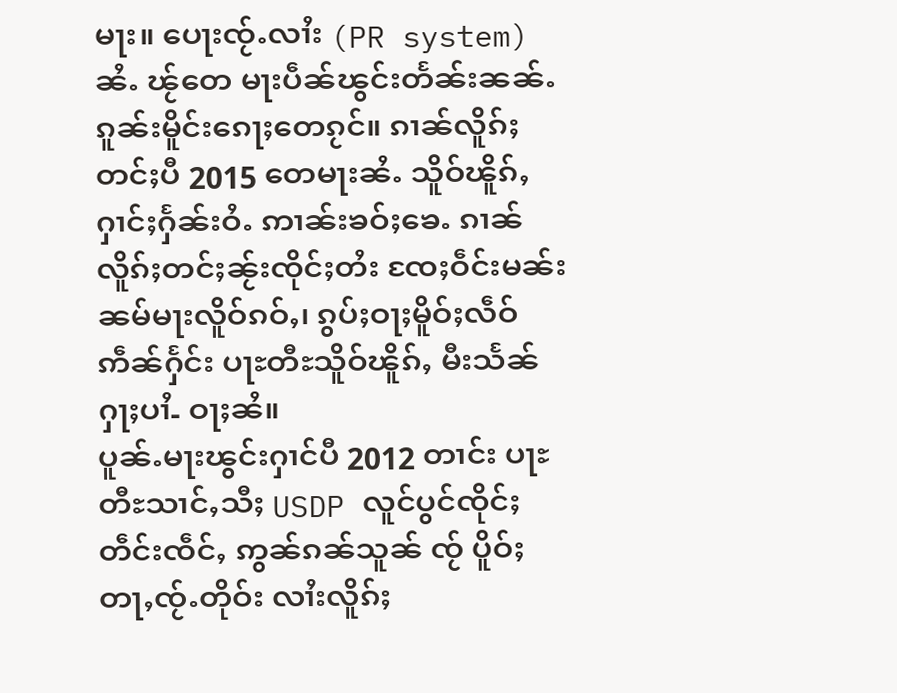မႃး။ ပေႃးၸႂ်ႉလၢႆး (PR system)ၼႆႉ ၽႂ်တေ မႃးပဵၼ်ၽွင်းတႅၼ်းၼၼ်ႉ ၵူၼ်းမိူင်းၵေႃႈတေၵႂင်။ ၵၢၼ်လိူၵ်ႈတင်ႈပီ 2015 တေမႃးၼႆႉ သိူဝ်ၽိူၵ်ႇ ႁၢင်ႈႁႅၼ်းဝႆႉ ဢၢၼ်းၶဝ်ႈၶေႉ ၵၢၼ်လိူၵ်ႈတင်ႈၼႂ်းၸိုင်ႈတႆး ၸႄႈဝဵင်းမၼ်း ၼမ်မႃးလိူဝ်ၵဝ်ႇ၊ ၵွပ်ႈဝႃႈမိူဝ်ႈလဵဝ် ဢဵၼ်ႁႅင်း ပႃႊတီႊသိူဝ်ၽိူၵ်ႇ မီးသႅၼ်ႁႃႈပၢႆ- ဝႃႈၼႆ။
ပူၼ်ႉမႃးၽွင်းႁၢင်ပီ 2012 တၢင်း ပႃႊတီႊသၢင်ႇသီႈ USDP လူင်ပွင်ၸိုင်ႈတဵင်းၸဵင်ႇ ဢွၼ်ၵၼ်သူၼ် ၸႂ် ပိူဝ်ႈတႃႇၸႂ်ႉတိုဝ်း လၢႆးလိူၵ်ႈ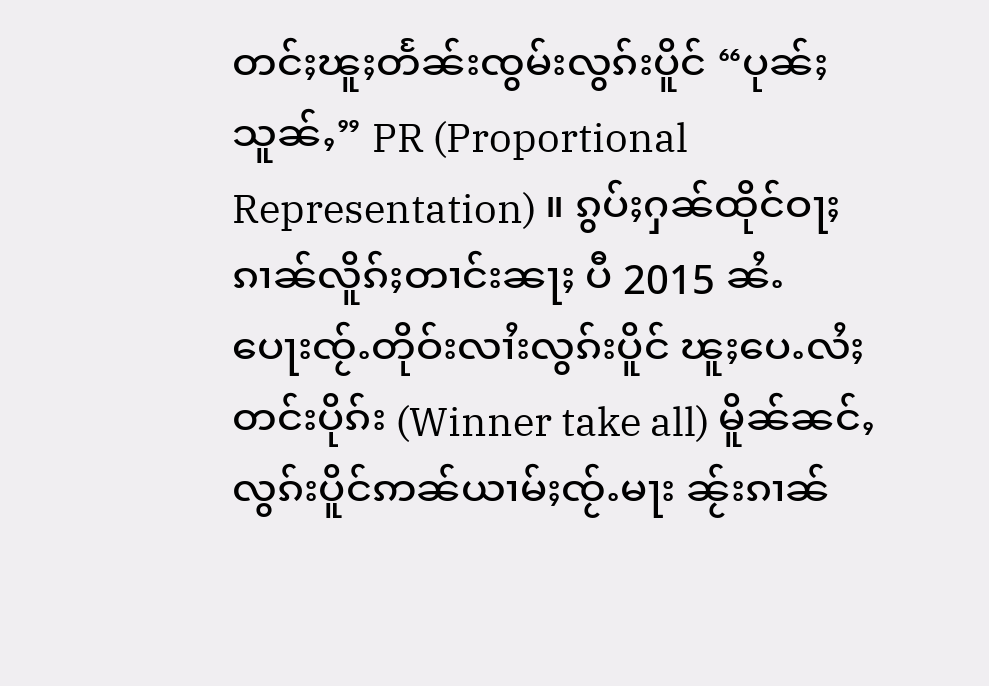တင်ႈၽူႈတႅၼ်းၸွမ်းလွၵ်းပိူင် “ပုၼ်ႈသူၼ်ႇ” PR (Proportional Representation) ။ ၵွပ်ႈႁၼ်ထိုင်ဝႃႈ ၵၢၼ်လိူၵ်ႈတၢင်းၼႃႈ ပီ 2015 ၼႆႉ ပေႃးၸႂ်ႉတိုဝ်းလၢႆးလွၵ်းပိူင် ၽူႈပေႉလႆႈတင်းပိုၵ်း (Winner take all) မိူၼ်ၼင်ႇ လွၵ်းပိူင်ဢၼ်ယၢမ်ႈၸႂ်ႉမႃး ၼႂ်းၵၢၼ်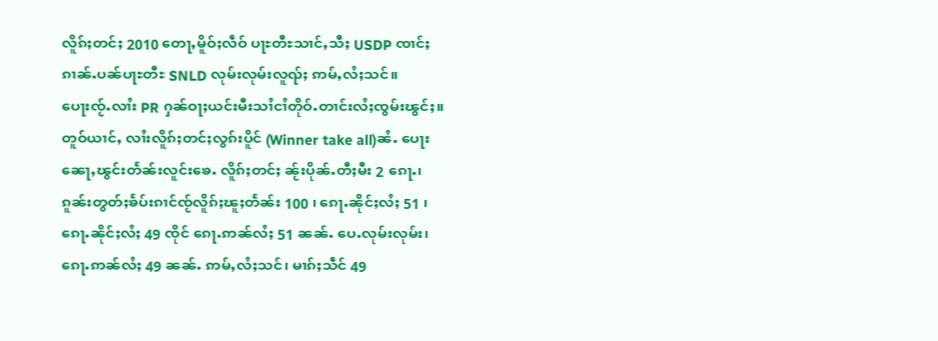လိူၵ်ႈတင်ႈ 2010 တေႃႇမိူဝ်ႈလဵဝ် ပႃႊတီႊသၢင်ႇသီႈ USDP ၸၢင်ႈၵၢၼ်ႉပၼ်ပႃႊတီႊ SNLD လုမ်းလုမ်းလူၺ်ႈ ဢမ်ႇလႆႈသင်။ ပေႃးၸႂ်ႉလၢႆး PR ႁၼ်ဝႃႈယင်းမီးသၢႆငၢႆတိုဝ်ႉတၢင်းလႆႈၸွမ်းၽွင်ႈ။
တူဝ်ယၢင်ႇ လၢႆးလိူၵ်ႈတင်ႈလွၵ်းပိူင် (Winner take all)ၼႆႉ ပေႃးၼေႃႇၽွင်းတႅၼ်းလူင်းၶေႉ လိူၵ်ႈတင်ႈ ၼႂ်းပိုၼ်ႉတီႈမီး 2 ၵေႃႉ၊ ၵူၼ်းတွတ်ႈၶႅပ်းၵၢင်ၸႂ်လိူၵ်ႈၽူႈတႅၼ်း 100 ၊ ၵေႃႉၼိုင်ႈလႆႈ 51 ၊ ၵေႃႉၼိုင်ႈလႆႈ 49 ၸိုင် ၵေႃႉဢၼ်လႆႈ 51 ၼၼ်ႉ ပေႉလုမ်းလုမ်း၊ ၵေႃႉဢၼ်လႆႈ 49 ၼၼ်ႉ ဢမ်ႇလႆႈသင်၊ မၢၵ်ႈသဵင် 49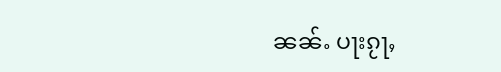ၼၼ်ႉ ပႃးၵႂႃႇ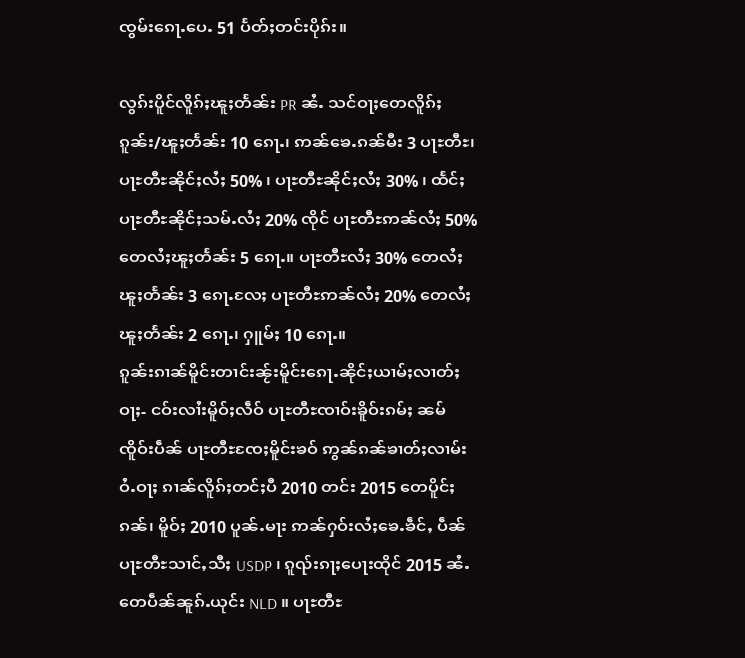ၸွမ်းၵေႃႉပေႉ 51 ပႅတ်ႈတင်းပိုၵ်း။

လွၵ်းပိူင်လိူၵ်ႈၽူႈတႅၼ်း PR ၼႆႉ သင်ဝႃႈတေလိူၵ်ႈၵူၼ်း/ၽူႈတႅၼ်း 10 ၵေႃႉ၊ ဢၼ်ၶေႉၵၼ်မီး 3 ပႃႊတီႊ၊ ပႃႊတီႊၼိုင်ႈလႆႈ 50% ၊ ပႃႊတီႊၼိုင်ႈလႆႈ 30% ၊ ထႅင်ႈပႃႊတီႊၼိုင်ႈသမ်ႉလႆႈ 20% ၸိုင် ပႃႊတီႊဢၼ်လႆႈ 50% တေလႆႈၽူႈတႅၼ်း 5 ၵေႃႉ။ ပႃႊတီႊလႆႈ 30% တေလႆႈၽူႈတႅၼ်း 3 ၵေႃႉလႄႈ ပႃႊတီႊဢၼ်လႆႈ 20% တေလႆႈၽူႈတႅၼ်း 2 ၵေႃႉ၊ ႁူမ်ႈ 10 ၵေႃႉ။
ၵူၼ်းၵၢၼ်မိူင်းတၢင်းၼႂ်းမိူင်းၵေႃႉၼိုင်ႈယၢမ်ႈလၢတ်ႈဝႃႈ- ငဝ်းလၢႆးမိူဝ်ႈလဵဝ် ပႃႊတီႊၸၢဝ်းၶိူဝ်းၵမ်ႈ ၼမ် ၸိူဝ်းပဵၼ် ပႃႊတီႊၸႄႈမိူင်းၶဝ် ဢွၼ်ၵၼ်ၶၢတ်ႈလၢမ်းဝႆႉဝႃႈ ၵၢၼ်လိူၵ်ႈတင်ႈပီ 2010 တင်း 2015 တေပိူင်ႈၵၼ်၊ မိူဝ်ႈ 2010 ပူၼ်ႉမႃး ဢၼ်ႁဝ်းလႆႈၶေႉၶဵင်ႇ ပဵၼ်ပႃႊတီႊသၢင်ႇသီႈ USDP ၊ ၵူၺ်းၵႃႈပေႃးထိုင် 2015 ၼႆႉ တေပဵၼ်ၼူၵ်ႉယုင်း NLD ။ ပႃႊတီႊ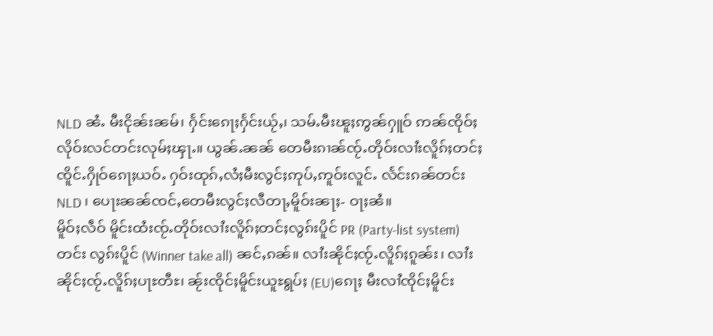NLD ၼႆႉ မီးငိုၼ်းၼမ်၊ ႁႅင်းၵေႃႈႁႅင်းယႂ်ႇ၊ သမ်ႉမီးၽူႈဢွၼ်ႁူဝ် ဢၼ်ၸိုဝ်ႈလိုဝ်းလင်တင်းလုမ်ႈၾႃႉ။ ယွၼ်ႉၼၼ် တေမီးၵၢၼ်ၸႂ်ႉတိုဝ်းလၢႆးလိူၵ်ႈတင်ႈၸိူင်ႉႁိုဝ်ၵေႃႈယဝ်ႉ ႁဝ်းထုၵ်ႇလႆႈမီးလွင်ႈဢုပ်ႇဢူဝ်းလူင်ႉ လႅင်းၵၼ်တင်း NLD ၊ ပေႃးၼၼ်ၸင်ႇတေမီးလွင်ႈလီတႃႇမိူဝ်းၼႃႈ- ဝႃႈၼႆ။
မိူဝ်ႈလဵဝ် မိူင်းထႆးၸႂ်ႉတိုဝ်းလၢႆးလိူၵ်ႈတင်ႈလွၵ်းပိူင် PR (Party-list system) တင်း လွၵ်းပိူင် (Winner take all) ၼင်ႇၵၼ်။ လၢႆးၼိုင်ႈၸႂ်ႉလိူၵ်ႈၵူၼ်း၊ လၢႆးၼိုင်ႈၸႂ်ႉလိူၵ်ႈပႃႊတီႊ၊ ၼႂ်းၸိုင်ႈမိူင်းယူႊရွပ်ႈ (EU)ၵေႃႈ မီးလၢႆၸိုင်ႈမိူင်း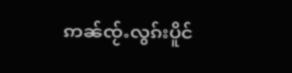ဢၼ်ၸႂ်ႉလွၵ်းပိူင်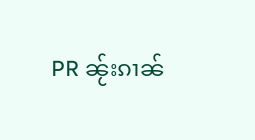PR ၼႂ်းၵၢၼ်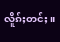လိူၵ်ႈတင်ႈ။